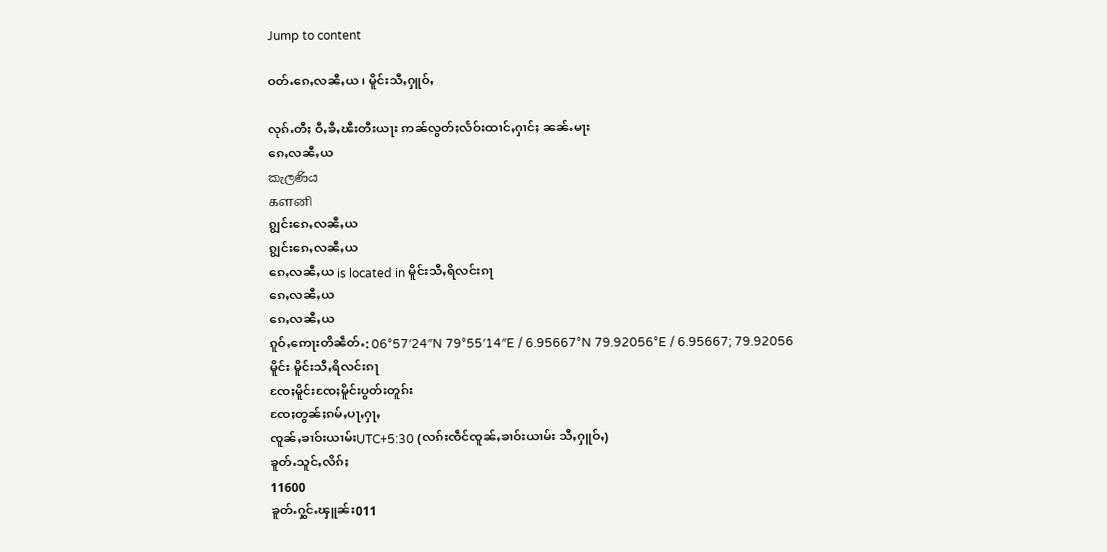Jump to content

ဝတ်ႉၵေႇလၼီႇယ ၊ မိူင်းသီႇႁူဝ်ႇ

လုၵ်ႉတီႈ ဝီႇၶီႇၽီးတီးယႃး ဢၼ်လွတ်ႈလႅဝ်းထၢင်ႇႁၢင်ႈ ၼၼ်ႉမႃး
ၵေႇလၼီႇယ
කැලණිය
களனி
ၵျွင်းၵေႇလၼီႇယ
ၵျွင်းၵေႇလၼီႇယ
ၵေႇလၼီႇယ is located in မိူင်းသီႇရိလင်းၵႃ
ၵေႇလၼီႇယ
ၵေႇလၼီႇယ
ၵူဝ်ႇဢေႃးတိၼဵတ်ႉ: 06°57′24″N 79°55′14″E / 6.95667°N 79.92056°E / 6.95667; 79.92056
မိူင်း မိူင်းသီႇရိလင်းၵႃ
ၸႄႈမိူင်းၸႄႈမိူင်းပွတ်းတူၵ်း
ၸႄႈတွၼ်ႈၵမ်ႇပႃႇႁႃႇ
ၸူၼ်ႇၶၢဝ်းယၢမ်းUTC+5:30 (လၵ်းၸဵင်ၸူၼ်ႇၶၢဝ်းယၢမ်း သီႇႁူဝ်ႇ)
ၶူတ်ႉသူင်ႇလိၵ်ႈ
11600
ၶူတ်ႉႁွင်ႉၾူၼ်း011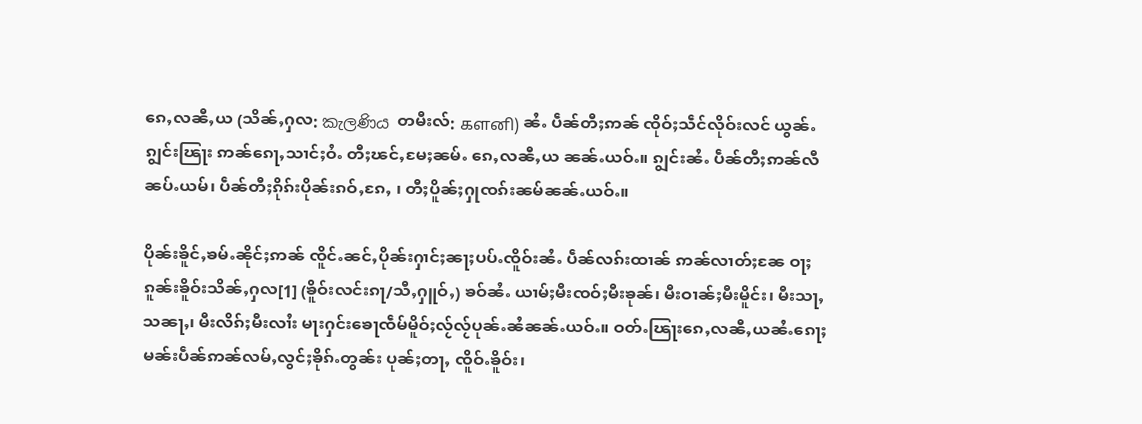ၵေႇလၼီႇယ (သိၼ်ႇႁလ: කැලණිය တမီးလ်: களனி) ၼႆႉ ပဵၼ်တီႈဢၼ် ၸိုဝ်ႈသဵင်လိုဝ်းလင် ယွၼ်ႉ ၵျွင်းၽြႃး ဢၼ်ၵေႃႇသၢင်ႈဝႆႉ တီႈၽင်ႇမႄႈၼမ်ႉ ၵေႇလၼီႇယ ၼၼ်ႉယဝ်ႉ။ ၵျွင်းၼႆႉ ပဵၼ်တီႈဢၼ်လီၼပ်ႉယမ်၊ ပဵၼ်တီႈၵိုၵ်းပိုၼ်းၵဝ်ႇၵႄႇ ၊ တီႈပိူၼ်ႈႁုၸၵ်းၼမ်ၼၼ်ႉယဝ်ႉ။

ပိုၼ်းၶိူင်ႇၶမ်ႉၼိုင်ႈဢၼ် ၸိူင်ႉၼင်ႇပိုၼ်းႁၢင်ႈၼႃႈပပ်ႉၸိူဝ်းၼႆႉ ပဵၼ်လၵ်းထၢၼ် ဢၼ်လၢတ်ႈၼႄ ဝႃႈ ၵူၼ်းၶိူဝ်းသိၼ်ႇႁလ[1] (ၶိူဝ်းလင်းၵႃ/သီႇႁူဝ်ႇ) ၶဝ်ၼႆႉ ယၢမ်ႈမီးၸဝ်ႈမီးၶုၼ်၊ မီးဝၢၼ်ႈမီးမိူင်း၊ မီးသႃႇသၼႃႇ၊ မီးလိၵ်ႈမီးလၢႆး မႃးႁင်းၶေႃၸဵမ်မိူဝ်ႈလႂ်လႂ်ပုၼ်ႉၼႆၼၼ်ႉယဝ်ႉ။ ဝတ်ႉၽြႃးၵေႇလၼီႇယၼႆႉၵေႃႈ မၼ်းပဵၼ်ဢၼ်လမ်ႇလွင်ႈၶိုၵ်ႉတွၼ်း ပုၼ်ႈတႃႇ ၸိူဝ်ႉၶိူဝ်း၊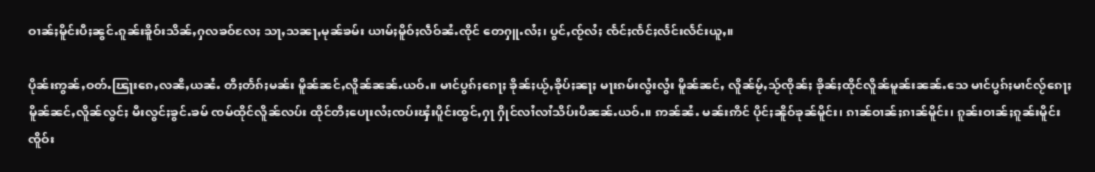ဝၢၼ်ႈမိူင်းပီႈၼွင်ႉၵူၼ်းၶိူဝ်းသိၼ်ႇႁလၶဝ်လႄႈ သႃႇသၼႃႇမုၼ်ၶမ်း ယၢမ်ႈမိူဝ်ႈလဵဝ်ၼႆႉၸိုင် တေႁူႉလႆႈ၊ ပွင်ႇၸႂ်လႆႈ ၸႅင်ႈၸႅင်ႈလႅင်းလႅင်းယူႇ။

ပိုၼ်းဢွၼ်ႇဝတ်ႉၽြႃးၵေႇလၼီႇယၼႆႉ တီႈတႅၵ်ႈမၼ်း မိူၼ်ၼင်ႇလိူၼ်ၼၼ်ႉယဝ်ႉ။ မၢင်ပွၵ်ႈၵေႃႈ ၶိုၼ်ႈယႂ်ႇၶိုပ်ႈၼႃႈ မႃးၵမ်းလွႆးလွႆး မိူၼ်ၼင်ႇ လိူၼ်မႂ်ႇသႂ်ၸိုၼ်ႈ ၶိုၼ်ႈထိုင်လိူၼ်မူၼ်းၼၼ်ႉသေ မၢင်ပွၵ်ႈမၢင်လႂ်ၵေႃႈ မိူၼ်ၼင်ႇလိူၼ်လွင်ႈ မီးလွင်ႈၶွင်ႉၶမ် ၸမ်ထိုင်လိူၼ်လပ်း ထိုင်တီႈပေႃးလႆႈၸပ်းၾႆးပိူင်းထွင်ႇႁႃ ႁိုင်လၢႆလၢႆသိပ်းပီၼၼ်ႉယဝ်ႉ။ ဢၼ်ၼႆႉ မၼ်းဢိင် ပိုင်ႈၼိူဝ်ၶုၼ်မိူင်း၊ ၵၢၼ်ဝၢၼ်ႈၵၢၼ်မိူင်း၊ ၵူၼ်းဝၢၼ်ႈၵူၼ်းမိူင်းၸိူဝ်း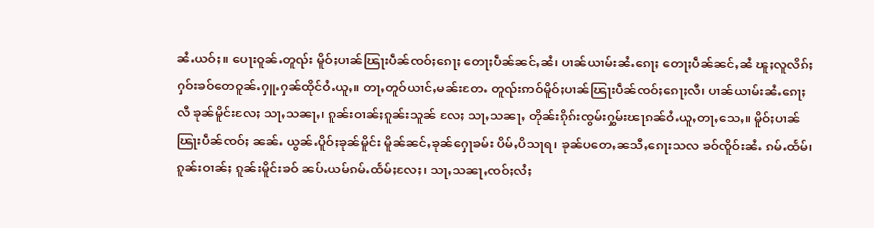ၼႆႉယဝ်ႈ။ ပေႃးဝူၼ်ႉတူၺ်း မိူဝ်ႈပၢၼ်ၽြႃးပဵၼ်ၸဝ်ႈၵေႃႈ တေႃႈပဵၼ်ၼင်ႇၼႆ၊ ပၢၼ်ယၢမ်းၼႆႉၵေႃႈ တေႃႈပဵၼ်ၼင်ႇၼႆ ၽူႈလူလိၵ်ႈႁဝ်းၶဝ်တေဝူၼ်ႉႁူႉႁၼ်ထိုင်ဝႆႉယူႇ။ တႃႇတူဝ်ယၢင်ႇမၼ်းတႄႉ တူၺ်းဢဝ်မိူဝ်ႈပၢၼ်ၽြႃးပဵၼ်ၸဝ်ႈၵေႃႈလီ၊ ပၢၼ်ယၢမ်းၼႆႉၵေႃႈလီ ၶုၼ်မိူင်းလႄႈ သႃႇသၼႃႇ၊ ၵူၼ်းဝၢၼ်ႈၵူၼ်းသူၼ် လႄႈ သႃႇသၼႃႇ တိုၼ်းၵိုၵ်းၸွမ်းႁွမ်းၽႃၵၼ်ဝႆႉယူႇတႃႇသေႇ။ မိူဝ်ႈပၢၼ်ၽြႃးပဵၼ်ၸဝ်ႈ ၼၼ်ႉ ယွၼ်ႉပိူဝ်ႈၶုၼ်မိူင်း မိူၼ်ၼင်ႇၶုၼ်ႁေႃၶမ်း ပိမ်ႇပိသႃရ၊ ၶုၼ်ပတေႇၼသီႇၵေႃးသလ ၶဝ်ၸိူဝ်းၼႆႉ ၵမ်ႉထႅမ်၊ ၵူၼ်းဝၢၼ်ႈ ၵူၼ်းမိူင်းၶဝ် ၼပ်ႉယမ်ၵမ်ႉထႅမ်ႈလႄႈ၊ သႃႇသၼႃႇၸဝ်ႈလႆႈ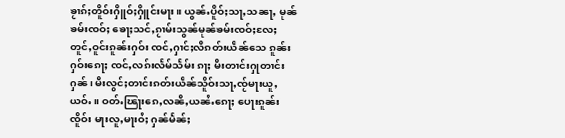ၶႂၢၵ်ႈတိူဝ်းႁိူဝ်ႈႁိူင်းမႃး။ ယွၼ်ႉပိူဝ်ႈသႃႇသၼႃႇ မုၼ်ၶမ်းၸဝ်ႈ ၶေႃႈသင်ႇၵႂၢမ်းသွၼ်မုၼ်ၶမ်းၸဝ်ႈလႄႈ တူင်ႇဝူင်းၵူၼ်းႁဝ်း ၸင်ႇႁၢင်ႈလီၵတ်းယဵၼ်သေ ၵူၼ်းႁဝ်းၵေႃႈ ၸင်ႇလၵ်းလႅမ်သႅမ်း ၵႃႈ မီးတၢင်းႁုတၢင်းႁၼ်၊ မီးလွင်ႈတၢင်းၵတ်းယဵၼ်သိူဝ်းသႃႇၸႂ်မႃးယူႇယဝ်ႉ။ ဝတ်ႉၽြႃးၵေႇလၼီႇယၼႆႉၵေႃႈ ပေႃးၵူၼ်းၸိူဝ်း မႃးလူႇမႃးဝႆႈ ႁၼ်မႅၼ်ႈ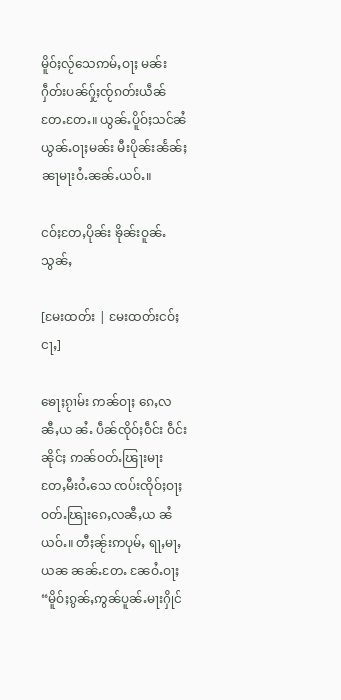မိူဝ်ႈလႂ်သေဢမ်ႇဝႃႈ မၼ်းႁဵတ်းပၼ်ႁႂ်ႈၸႂ်ၵတ်းယဵၼ်တႄႉတႄႉ။ ယွၼ်ႉပိူဝ်ႈသင်ၼႆ ယွၼ်ႉဝႃႈမၼ်း မီးပိုၼ်းၼႅၼ်ႈၼႃမႃးဝႆႉၼၼ်ႉယဝ်ႉ။

ငဝ်ႈတႄႇပိုၼ်း ၶိုၼ်းဝူၼ်ႉသွၼ်ႇ

[မႄးထတ်း | မႄးထတ်းငဝ်ႈငႃႇ]

ၶေႃႈၵႂၢမ်း ဢၼ်ဝႃႈ ၵေႇလၼီႇယ ၼႆႉ ပဵၼ်ၸိုဝ်ႈဝဵင်း ဝဵင်းၼိုင်ႈ ဢၼ်ဝတ်ႉၽြႃးမႃးတႄႇမီးဝႆႉသေ ၸပ်းၸိုဝ်ႈဝႃႈ ဝတ်ႉၽြႃးၵေႇလၼီႇယ ၼႆယဝ်ႉ။ တီႈၼႂ်းဢပုမ်ႇ ရႃႇမႃႇယၼ ၼၼ်ႉတႄႉ ၼႄဝႆႉဝႃႈ “မိူဝ်ႈၵွၼ်ႇဢွၼ်ပူၼ်ႉမႃးႁိုင်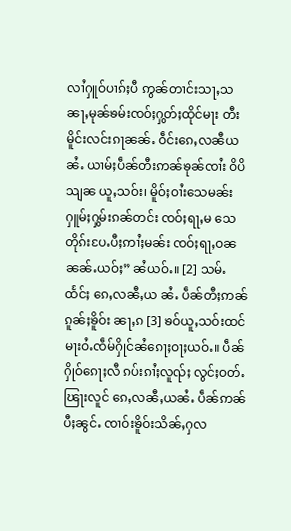လၢႆႁူဝ်ပၢၵ်ႈပီ ဢွၼ်တၢင်းသႃႇသၼႃႇမုၼ်ၶမ်းၸဝ်ႈႁွတ်ႈထိုင်မႃး တီးမိူင်းလင်းၵႃၼၼ်ႉ ဝဵင်းၵေႇလၼီယၼႆႉ ယၢမ်ႈပဵၼ်တီးဢၼ်ၶုၼ်ၸၢႆး ဝိပိသျၼ ယူႇသဝ်း၊ မိူဝ်ႈဝၢႆးသေမၼ်း ႁူမ်ႈႁွမ်းၵၼ်တင်း ၸဝ်ႈရႃႇမ သေ တိုၵ်းပႄႉပီႈဢၢႆႈမၼ်း ၸဝ်ႈရႃႇဝၼ ၼၼ်ႉယဝ်ႈ” ၼႆယဝ်ႉ။ [2] သမ်ႉထႅင်ႈ ၵေႇလၼီႇယ ၼႆႉ ပဵၼ်တီႈဢၼ်ၵူၼ်ႈၶိူဝ်း ၼႃႇၵ [3] ၶဝ်ယူႇသဝ်းထင်မႃးဝႆႉၸဵမ်ႁိုင်ၼႆၵေႃႈဝႃႈယဝ်ႉ။ ပဵၼ်ႁိုဝ်ၵေႃႈလီ ၵပ်းၵၢႆႈလူၺ်ႈ လွင်ႈဝတ်ႉၽြႃးလူင် ၵေႇလၼီႇယၼႆႉ ပဵၼ်ဢၼ်ပီႈၼွင်ႉ ၸၢဝ်းၶိူဝ်းသိၼ်ႇႁလ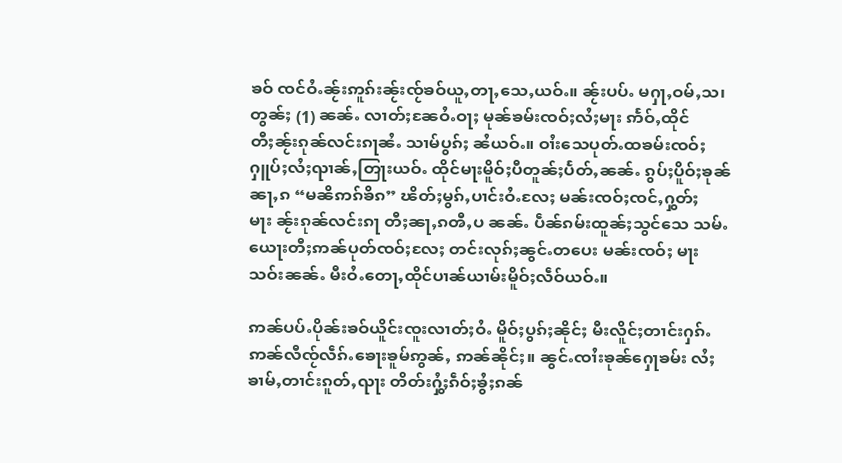ၶဝ် ၸင်ဝႆႉၼႂ်းဢူၵ်းၼႂ်းၸႂ်ၶဝ်ယူႇတႃႇသေႇယဝ်ႉ။ ၼႂ်းပပ်ႉ မႁႃႇဝမ်ႇသ၊ တွၼ်ႈ (1) ၼၼ်ႉ လၢတ်ႈၼႄဝႆႉဝႃႈ မုၼ်ၶမ်းၸဝ်ႈလႆႈမႃး ဢႅဝ်ႇထိုင် တီႈၼႂ်းၵုၼ်လင်းၵႃၼႆႉ သၢမ်ပွၵ်ႈ ၼႆယဝ်ႉ။ ဝၢႆးသေပုတ်ႉထၶမ်းၸဝ်ႈ ႁူပ်ႈလႆႈၺၢၼ်ႇတြႃးယဝ်ႉ ထိုင်မႃးမိူဝ်ႈပီတူၼ်ႈပႅတ်ႇၼၼ်ႉ ၵွပ်ႈပိူဝ်ႈၶုၼ်ၼႃႇၵ “မၼိဢၵ်ၶိၵ” ၽိတ်ႈမွၵ်ႇပၢင်းဝႆႉလႄႈ မၼ်းၸဝ်ႈၸင်ႇႁွတ်ႈမႃး ၼႂ်းၵုၼ်လင်းၵႃ တီႈၼႃႇၵၻီႇပ ၼၼ်ႉ ပဵၼ်ၵမ်းထူၼ်ႈသွင်သေ သမ်ႉယေႃးတီႈဢၼ်ပုတ်ၸဝ်ႈလႄႈ တင်းလုၵ်ႈၼွင်ႉတပေး မၼ်းၸဝ်ႈ မႃးသဝ်းၼၼ်ႉ မီးဝႆႉတေႃႇထိုင်ပၢၼ်ယၢမ်းမိူဝ်ႈလဵဝ်ယဝ်ႉ။

ဢၼ်ပပ်ႉပိုၼ်းၶဝ်ယိူင်းၸူးလၢတ်ႈဝႆႉ မိူဝ်ႈပွၵ်ႈၼိုင်ႈ မီးလိူင်ႈတၢင်းႁၵ်ႉ ဢၼ်လီၸႂ်လဵၵ်ႉၶေႃးၶူမ်ဢွၼ်ႇ ဢၼ်ၼိုင်ႈ။ ၼွင်ႉၸၢႆးၶုၼ်ႁေႃၶမ်း လႆႈၶၢမ်ႇတၢင်းၵူတ်ႇၺႃး တိတ်းႁွႆႈၵဵဝ်ႈၶွႆႈၵၼ်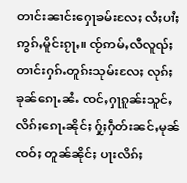တၢင်းၼၢင်းႁေႃၶမ်းလႄႈ လႆႈပၢႆႈဢွၵ်ႇမိူင်းၵႂႃႇ။ ၸႂ်ဢမ်ႇလီလူၺ်ႈတၢင်းႁၵ်ႉတူၵ်းသုမ်းလႄႈ လုၵ်ႈၶုၼ်ၵေႃႉၼႆႉ ၸင်ႇႁႃၵူၼ်းသူင်ႇလိၵ်ႈၵေႃႉၼိုင်ႈ ႁႂ်ႈႁဵတ်းၼင်ႇမုၼ်ၸဝ်ႈ တူၼ်ၼိုင်ႈ ပႃးလိၵ်ႈ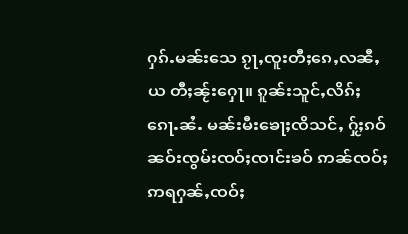ႁၵ်ႉမၼ်းသေ ၵႂႃႇၸူးတီႈၵေႇလၼီႇယ တီႈၼႂ်းႁေႃ။ ၵူၼ်းသူင်ႇလိၵ်ႈၵေႃႉၼႆႉ မၼ်းမီးၶေႃႈၸိသင်ႇ ႁႂ်ႈၵဝ် ၼဝ်းၸွမ်းၸဝ်ႈၸၢင်းၶဝ် ဢၼ်ၸဝ်ႈဢရႁၼ်ႇၸဝ်ႈ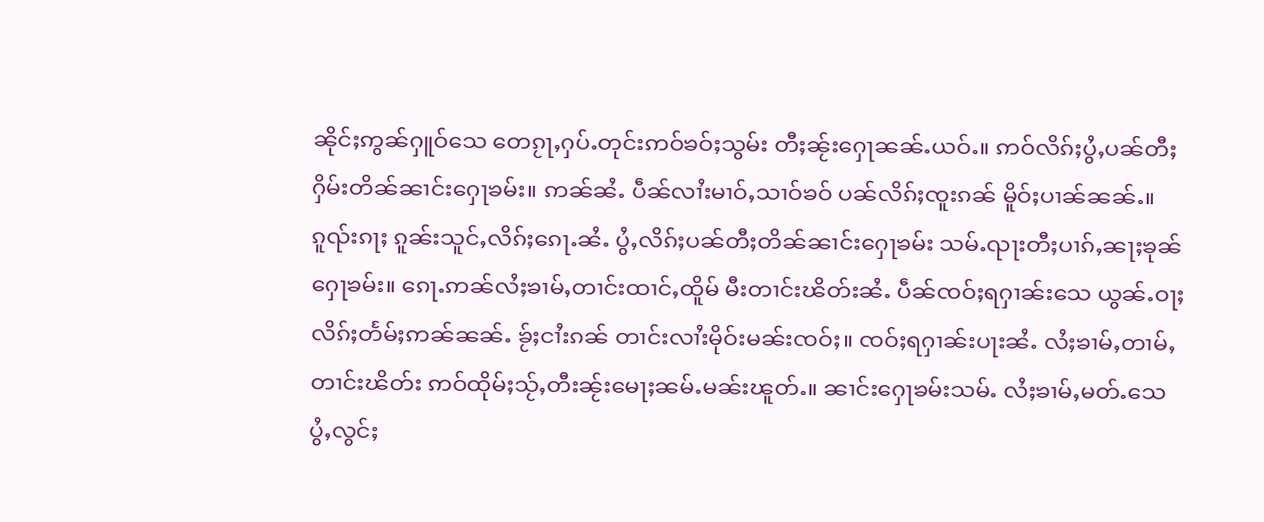ၼိုင်ႈဢွၼ်ႁူဝ်သေ တေၵႂႃႇႁပ်ႉတုင်းဢဝ်ၶဝ်ႈသွမ်း တီႈၼႂ်းႁေႃၼၼ်ႉယဝ်ႉ။ ဢဝ်လိၵ်ႈပွႆႇပၼ်တီႈႁိမ်းတိၼ်ၼၢင်းႁေႃၶမ်း။ ဢၼ်ၼႆႉ ပဵၼ်လၢႆးမၢဝ်ႇသၢဝ်ၶဝ် ပၼ်လိၵ်ႈၸူးၵၼ် မိူဝ်ႈပၢၼ်ၼၼ်ႉ။ ၵူၺ်းၵႃႈ ၵူၼ်းသူင်ႇလိၵ်ႈၵေႃႉၼႆႉ ပွႆႇလိၵ်ႈပၼ်တီႈတိၼ်ၼၢင်းႁေႃၶမ်း သမ်ႉၺႃးတီႈပၢၵ်ႇၼႃႈၶုၼ်ႁေႃၶမ်း။ ၵေႃႉဢၼ်လႆႈၶၢမ်ႇတၢင်းထၢင်ႇထိူမ် မီးတၢင်းၽိတ်းၼႆႉ ပဵၼ်ၸဝ်ႈရႁၢၼ်းသေ ယွၼ်ႉဝႃႈလိၵ်ႈတႅမ်ႈဢၼ်ၼၼ်ႉ ၶႂ်ႈငၢႆးၵၼ် တၢင်းလၢႆးမိုဝ်းမၼ်းၸဝ်ႈ။ ၸဝ်ႈရႁၢၼ်းပႃးၼႆႉ လႆႈၶၢမ်ႇတၢမ်ႇတၢင်းၽိတ်း ဢဝ်ထိုမ်ႈသႂ်ႇတီးၼႂ်းမေႃႈၼမ်ႉမၼ်းၽူတ်ႉ။ ၼၢင်းႁေႃၶမ်းသမ်ႉ လႆႈၶၢမ်ႇမတ်ႉသေ ပွႆႇလွင်ႈ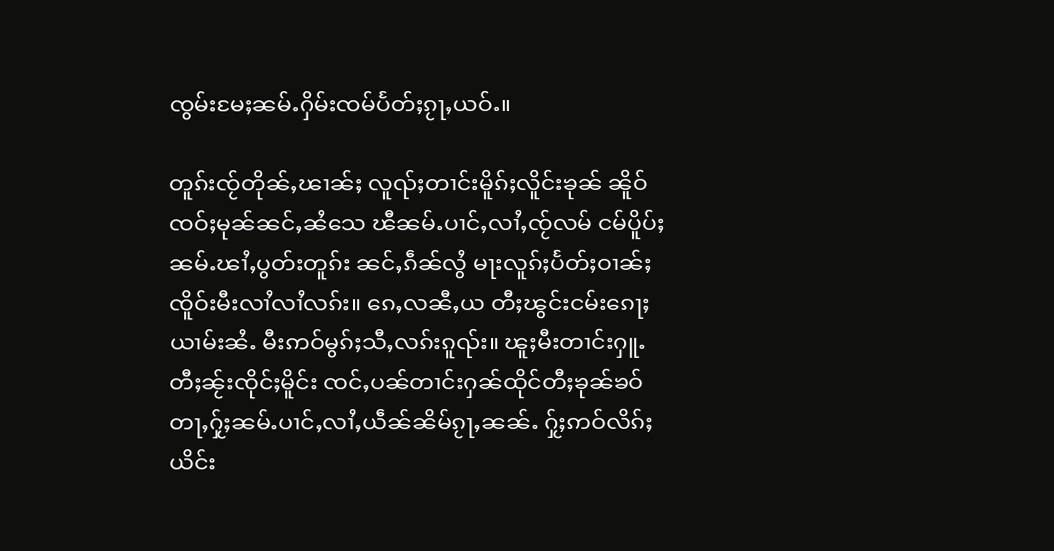ၸွမ်းမႄႈၼမ်ႉႁိမ်းၸမ်ပႅတ်ႈၵႂႃႇယဝ်ႉ။

တူၵ်းၸႂ်တိုၼ်ႇၽၢၼ်ႈ လူၺ်ႈတၢင်းမိူၵ်ႈလိူင်းၶုၼ် ၼိူဝ်ၸဝ်ႈမုၼ်ၼင်ႇၼႆသေ ၽီၼမ်ႉပၢင်ႇလၢႆႇၸႂ်လမ် ငမ်ပိူပ်ႈၼမ်ႉၽၢႆႇပွတ်းတူၵ်း ၼင်ႇၵဵၼ်လွႆ မႃးလူၵ်ႈပႅတ်ႈဝၢၼ်ႈၸိူဝ်းမီးလၢႆလၢႆလၵ်း။ ၵေႇလၼီႇယ တီႈၽွင်းငမ်းၵေႃႈ ယၢမ်းၼႆႉ မီးဢဝ်မွၵ်ႈသီႇလၵ်းၵူၺ်း။ ၽူႈမီးတၢင်းႁူႉ တီႈၼႂ်းၸိုင်ႈမိူင်း ၸင်ႇပၼ်တၢင်းႁၼ်ထိုင်တီႈၶုၼ်ၶဝ် တႃႇႁႂ်ႈၼမ်ႉပၢင်ႇလၢႆႇယဵၼ်ၼိမ်ၵႂႃႇၼၼ်ႉ ႁႂ်ႈဢဝ်လိၵ်ႈယိင်း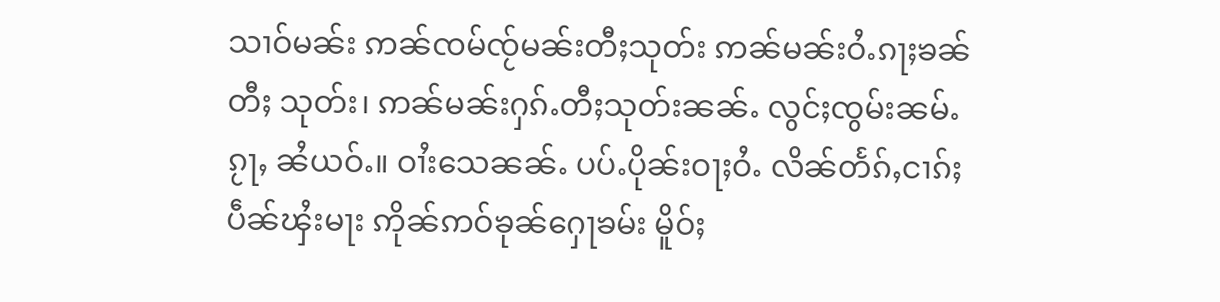သၢဝ်မၼ်း ဢၼ်ၸမ်ၸႂ်မၼ်းတီႈသုတ်း ဢၼ်မၼ်းဝႆႉၵႃႈၶၼ်တီႈ သုတ်း၊ ဢၼ်မၼ်းႁၵ်ႉတီႈသုတ်းၼၼ်ႉ လွင်ႈၸွမ်းၼမ်ႉၵႂႃႇ ၼႆယဝ်ႉ။ ဝၢႆးသေၼၼ်ႉ ပပ်ႉပိုၼ်းဝႃႈဝႆႉ လိၼ်တႅၵ်ႇငၢၵ်ႈပဵၼ်ၾႆးမႃး ဢိုၼ်ဢဝ်ၶုၼ်ႁေႃၶမ်း မိူဝ်ႈ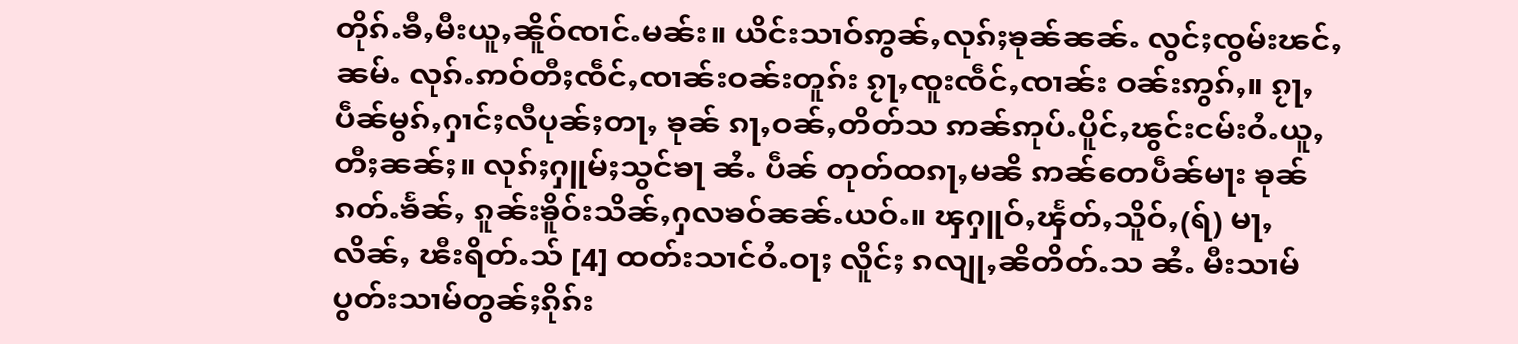တိုၵ်ႉၶီႇမီးယူႇၼိူဝ်ၸၢင်ႉမၼ်း။ ယိင်းသၢဝ်ဢွၼ်ႇလုၵ်ႈၶုၼ်ၼၼ်ႉ လွင်ႈၸွမ်းၽင်ႇၼမ်ႉ လုၵ်ႉဢဝ်တီႈၸဵင်ႇၸၢၼ်းဝၼ်းတူၵ်း ၵႂႃႇၸူးၸဵင်ႇၸၢၼ်း ဝၼ်းဢွၵ်ႇ။ ၵႂႃႇပဵၼ်မွၵ်ႇႁၢင်ႈလီပုၼ်ႈတႃႇ ၶုၼ် ၵႃႇဝၼ်ႇတိတ်သ ဢၼ်ဢုပ်ႉပိူင်ႇၽွင်းငမ်းဝႆႉယူႇတီႈၼၼ်ႈ။ လုၵ်ႈႁူမ်ႈသွင်ၶႃ ၼႆႉ ပဵၼ် တုတ်ထၵႃႇမၼိ ဢၼ်တေပဵၼ်မႃး ၶုၼ်ၵတ်ႉၶႅၼ်ႇ ၵူၼ်းၶိူဝ်းသိၼ်ႇႁလၶဝ်ၼၼ်ႉယဝ်ႉ။ ၾႁူဝ်ႇၾႅတ်ႇသိူဝ်ႇ(ရ်) မႃႇလိၼ်ႇ ၽီးရိတ်ႉသ် [4] ထတ်းသၢင်ဝႆႉဝႃႈ လိူင်ႈ ၵလျုႇၼိတိတ်ႉသ ၼႆႉ မီးသၢမ်ပွတ်းသၢမ်တွၼ်ႈၵိုၵ်း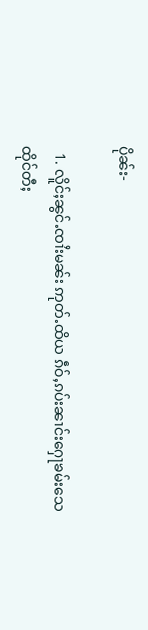ပိုၼ်း-

  1. လိူင်ႈၼွင်ႉၸၢႆးမၼ်း ဢုတ်ႉထိယ ၵဵဝ်ႇၵပ်းၼၢင်းႁေႃၶမ်းသေ ထိုင်တီႈ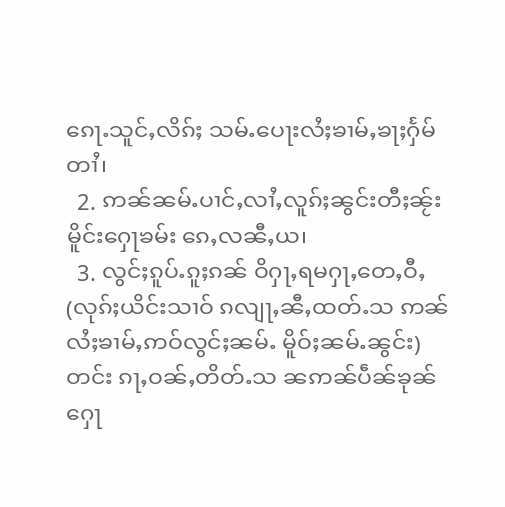ၵေႃႉသူင်ႇလိၵ်ႈ သမ်ႉပေႃးလႆႈၶၢမ်ႇၶႃႈႁႅမ်တၢႆ၊
  2. ဢၼ်ၼမ်ႉပၢင်ႇလၢႆႇလူၵ်ႈၼွင်းတီႈၼႂ်းမိူင်းႁေႃၶမ်း ၵေႇလၼီႇယ၊
  3. လွင်ႈၵူပ်ႉၵူႈၵၼ် ဝိႁႃႇရမႁႃႇတေႇဝီႇ (လုၵ်ႈယိင်းသၢဝ် ၵလျႃႇၼီႇထတ်ႉသ ဢၼ်လႆႈၶၢမ်ႇဢဝ်လွင်ႈၼမ်ႉ မိူဝ်ႈၼမ်ႉၼွင်း) တင်း ၵႃႇဝၼ်ႇတိတ်ႉသ ၼဢၼ်ပဵၼ်ၶုၼ်ႁေႃ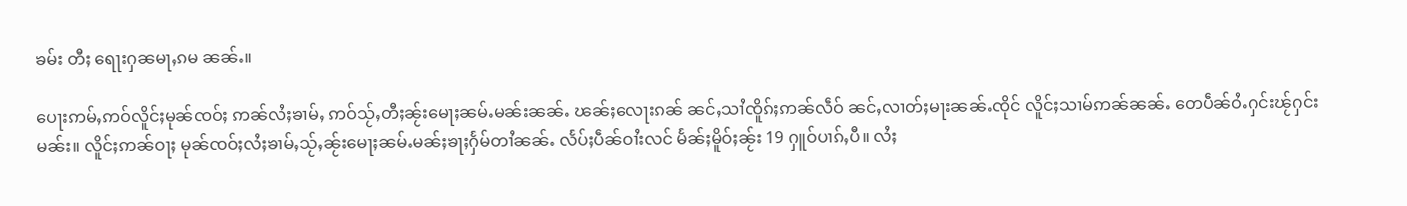ၶမ်း တီႈ ရေႃးႁၼမႃႇၵမ ၼၼ်ႉ။

ပေႃးဢမ်ႇဢဝ်လိူင်ႈမုၼ်ၸဝ်ႈ ဢၼ်လႆႈၶၢမ်ႇ ဢဝ်သႂ်ႇတီႈၼႂ်းမေႃႈၼမ်ႉမၼ်းၼၼ်ႉ ၽၼ်ႈလေႃးၵၼ် ၼင်ႇသၢႆၸိူၵ်ႈဢၼ်လဵဝ် ၼင်ႇလၢတ်ႈမႃးၼၼ်ႉၸိုင် လိူင်ႈသၢမ်ဢၼ်ၼၼ်ႉ တေပဵၼ်ဝႆႉႁင်းၽႂ်ႁင်းမၼ်း။ လိူင်ႈဢၼ်ဝႃႈ မုၼ်ၸဝ်ႈလႆႈၶၢမ်ႇသႂ်ႇၼႂ်းမေႃႈၼမ်ႉမၼ်ႈၶႃႈႁႅမ်တၢႆၼၼ်ႉ လႅပ်ႈပဵၼ်ဝၢႆးလင် မႅၼ်ႈမိူဝ်ႈၼႂ်း 19 ႁူဝ်ပၢၵ်ႇပီ။ လႆႈ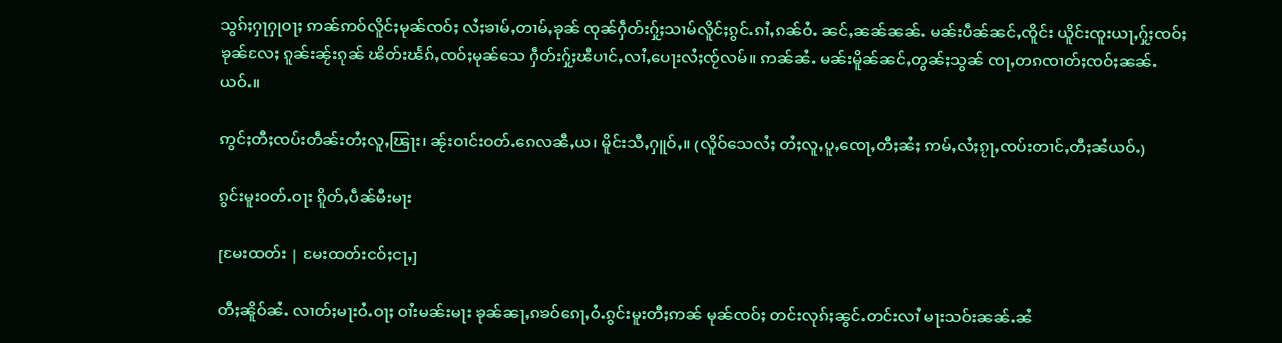သွၵ်ႈႁႃႁုဝႃႈ ဢၼ်ဢဝ်လိူင်ႈမုၼ်ၸဝ်ႈ လႆႈၶၢမ်ႇတၢမ်ႇၶုၼ် ၸုၼ်ႁဵတ်းႁႂ်ႈသၢမ်လိူင်ႈၵွင်ႉၵၢႆႇၵၼ်ဝႆႉ ၼင်ႇၼၼ်ၼၼ်ႉ မၼ်းပဵၼ်ၼင်ႇၸိူင်း ယိူင်းၸူးယႃႇႁႂ်ႈၸဝ်ႈၶုၼ်လႄႈ ၵူၼ်းၼႂ်းၵုၼ် ၽိတ်းၽႅၵ်ႇၸဝ်ႈမုၼ်သေ ႁဵတ်းႁႂ်ႈၽီပၢင်ႇလၢႆႇပေႃးလႆႈၸႂ်လမ်။ ဢၼ်ၼႆႉ မၼ်းမိူၼ်ၼင်ႇတွၼ်ႈသွၼ် ၸႃႇတၵၸၢတ်ႈၸဝ်ႈၼၼ်ႉယဝ်ႉ။

ဢွင်ႈတီႈၸပ်းတဵၼ်းတႆႈလူႇၽြႃး၊ ၼႂ်းဝၢင်းဝတ်ႉၵေလၼီႇယ၊ မိူင်းသီႇႁူဝ်ႇ။ (လိူဝ်သေလႆႈ တႆႈလူႇပူႇၸေႃႇတီႈၼႆႈ ဢမ်ႇလႆႈၵႂႃႇၸပ်းတၢင်ႇတီႈၼႆယဝ်ႉ)

ၵွင်းမူးဝတ်ႉဝႃး ၵိူတ်ႇပဵၼ်မီးမႃး

[မႄးထတ်း | မႄးထတ်းငဝ်ႈငႃႇ]

တီႈၼိူဝ်ၼႆႉ လၢတ်ႈမႃးဝႆႉဝႃႈ ဝၢႆးမၼ်းမႃး ၶုၼ်ၼႃႇၵၶဝ်ၵေႃႇဝႆႉၵွင်းမူးတီႈဢၼ် မုၼ်ၸဝ်ႈ တင်းလုၵ်ႈၼွင်ႉတင်းလၢႆ မႃးသဝ်းၼၼ်ႉၼႆ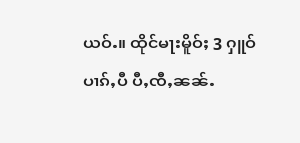ယဝ်ႉ။ ထိုင်မႃးမိူဝ်ႈ 3 ႁူဝ်ပၢၵ်ႇပီ ပီႇၸီႇၼၼ်ႉ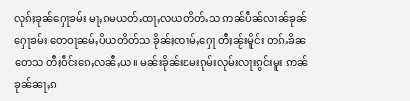လုၵ်ႈၶုၼ်ႁေႃၶမ်း မႃႇၵမယတ်ႉထႃႇလယတိတ်ႉသ ဢၼ်ပဵၼ်လၢၼ်ၶုၼ်ႁေႃၶမ်း တေဝႃၼမ်ႇပိယတိတ်သ ၶိုၼ်ႈၸၢမ်ႇႁေႃ တီႈၼႂ်းမိူင်း တၵ်ႉၶိၼတေသ တီႈဝဵင်းၵေႇလၼီႇယ။ မၼ်းၶိုၼ်းမႄးၵုမ်းလုမ်းလႃးၵွင်းမူး ဢၼ်ၶုၼ်ၼႃႇၵ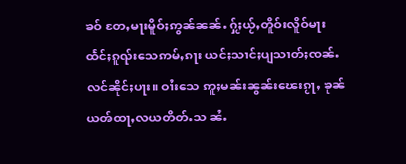ၶဝ် တႄႇမႃးမိူဝ်ႈဢွၼ်ၼၼ်ႉ ႁႂ်ႈယႂ်ႇတိူဝ်းလိူဝ်မႃးထႅင်ႈၵူၺ်းသေဢမ်ႇၵႃး ယင်ႈသၢင်ႈပျသၢတ်ႈၸၼ်ႉ လင်ၼိုင်ႈပႃး။ ဝၢႆးသေ ဢူႈမၼ်းၼွၼ်းၽေးၵႂႃႇ ၶုၼ် ယၻ်ထႃႇလယတိတ်ႉသ ၼႆႉ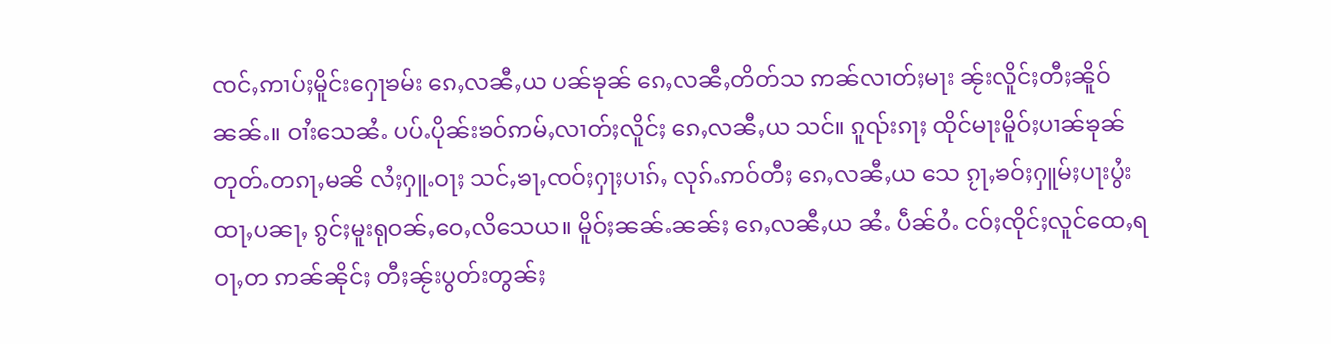ၸင်ႇဢၢပ်ႈမိူင်းႁေႃၶမ်း ၵေႇလၼီႇယ ပၼ်ၶုၼ် ၵေႇလၼီႇတိတ်သ ဢၼ်လၢတ်ႈမႃး ၼႂ်းလိူင်ႈတီႈၼိူဝ်ၼၼ်ႉ။ ဝၢႆးသေၼႆႉ ပပ်ႉပိုၼ်းၶဝ်ဢမ်ႇလၢတ်ႈလိူင်ႈ ၵေႇလၼီႇယ သင်။ ၵူၺ်းၵႃႈ ထိုင်မႃးမိူဝ်ႈပၢၼ်ၶုၼ် တုတ်ႉတၵႃႇမၼိ လႆႈႁူႉဝႃႈ သင်ႇၶႃႇၸဝ်ႈႁႃႈပၢၵ်ႇ လုၵ်ႉဢဝ်တီႈ ၵေႇလၼီႇယ သေ ၵႂႃႇၶဝ်ႈႁူမ်ႈပႃးပွႆးထႃႇပၼႃႇ ၵွင်ႈမူးရုဝၼ်ႇဝေႇလိသေယ။ မိူဝ်ႈၼၼ်ႉၼၼ်ႈ ၵေႇလၼီႇယ ၼႆႉ ပဵၼ်ဝႆႉ ငဝ်ႈၸိုင်ႈလူင်ထေႇရဝႃႇတ ဢၼ်ၼိုင်ႈ တီႈၼႂ်းပွတ်းတွၼ်ႈ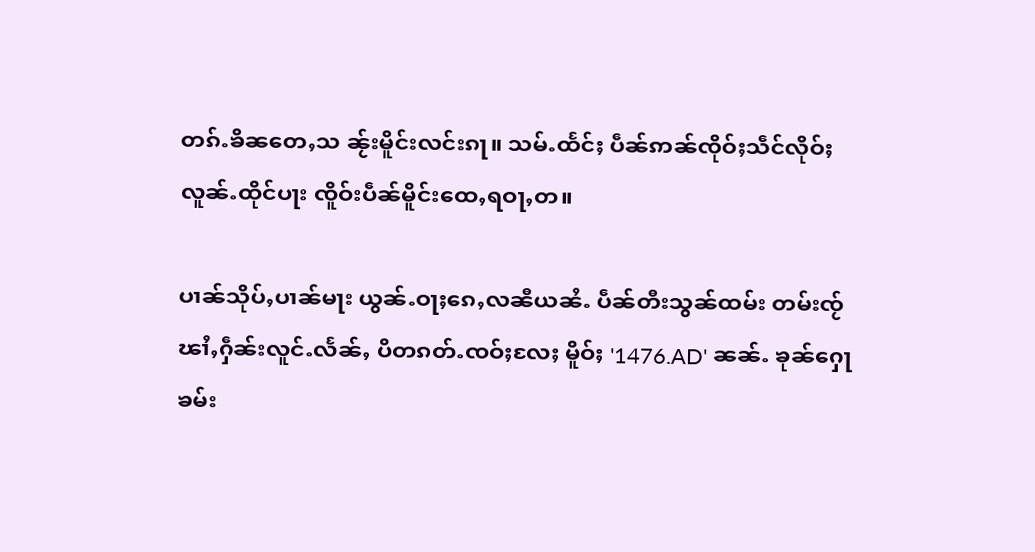တၵ်ႉၶိၼတေႇသ ၼႂ်းမိူင်းလင်းၵႃ။ သမ်ႉထႅင်ႈ ပဵၼ်ဢၼ်ၸိုဝ်ႈသဵင်လိုဝ်ႈလူၼ်ႉထိုင်ပႃး ၸိူဝ်းပဵၼ်မိူင်းထေႇရဝႃႇတ။

ပၢၼ်သိုပ်ႇပၢၼ်မႃး ယွၼ်ႉဝႃႈၵေႇလၼီယၼႆႉ ပဵၼ်တီးသွၼ်ထမ်း တမ်းၸႂ်ၽၢႆႇႁဵၼ်းလူင်ႉလႅၼ်ႇ ပိတၵတ်ႉၸဝ်ႈလႄႈ မိူဝ်ႈ '1476.AD' ၼၼ်ႉ ၶုၼ်ႁေႃၶမ်း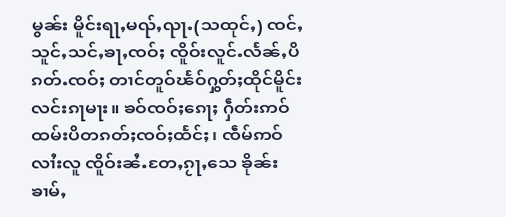မွၼ်း မိူင်းရႃႇမၺ်ႇၺႃႉ(သထုင်ႇ) ၸင်ႇသူင်ႇသင်ႇၶႃႇၸဝ်ႈ ၸိူဝ်းလူင်ႉလႅၼ်ႇပိၵတ်ႉၸဝ်ႈ တၢင်တူဝ်ၽႅဝ်ႁွတ်ႈထိုင်မိူင်းလင်းၵႃမႃး။ ၶဝ်ၸဝ်ႈၵေႃႈ ႁဵတ်းဢဝ်ထမ်းပိတၵတ်ႈၸဝ်ႈထႅင်ႈ၊ ၸဵမ်ဢဝ်လၢႆးလူ ၸိူဝ်းၼႆႉတႄႇၵႂႃႇသေ ၶိုၼ်းၶၢမ်ႇ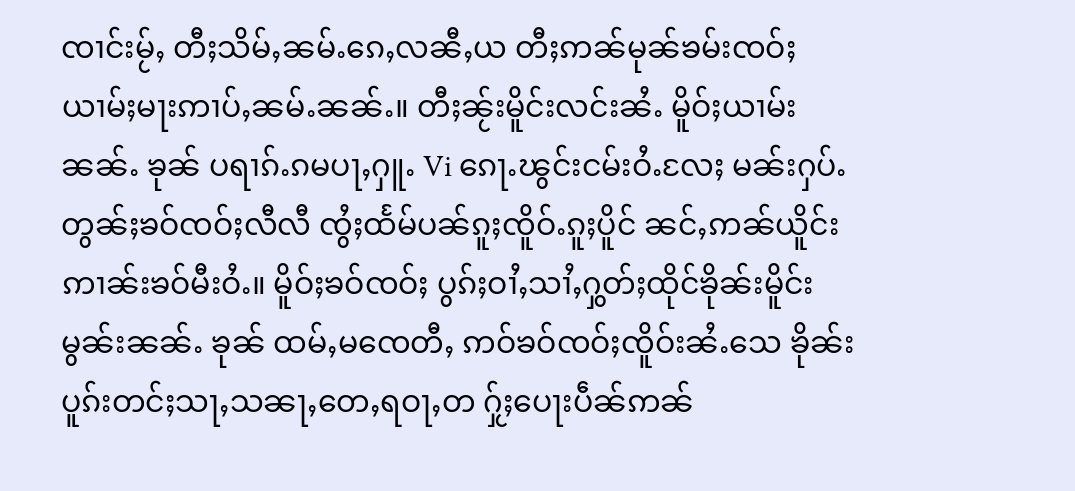ၸၢင်းမႂ်ႇ တီႈသိမ်ႇၼမ်ႉၵေႇလၼီႇယ တီႈဢၼ်မုၼ်ၶမ်းၸဝ်ႈ ယၢမ်ႈမႃးဢၢပ်ႇၼမ်ႉၼၼ်ႉ။ တီႈၼႂ်းမိူင်းလင်းၼႆႉ မိူဝ်ႈယၢမ်းၼၼ်ႉ ၶုၼ် ပရၢၵ်ႉၵမပႃႇႁူႉ Vi ၵေႃႉၽွင်းငမ်းဝႆႉလႄႈ မၼ်းႁပ်ႉတွၼ်ႈၶဝ်ၸဝ်ႈလီလီ ၸွႆႈထႅမ်ပၼ်ၵူႈၸိူဝ်ႉၵူႈပိူင် ၼင်ႇဢၼ်ယိူင်းဢၢၼ်းၶဝ်မီးဝႆႉ။ မိူဝ်ႈၶဝ်ၸဝ်ႈ ပွၵ်ႈဝၢႆႇသၢႆႇႁွတ်ႈထိုင်ၶိုၼ်းမိူင်းမွၼ်းၼၼ်ႉ ၶုၼ် ထမ်ႇမၸေတီႇ ဢဝ်ၶဝ်ၸဝ်ႈၸိူဝ်းၼႆႉသေ ၶိုၼ်းပူၵ်းတင်ႈသႃႇသၼႃႇတေႇရဝႃႇတ ႁႂ်ႈပေႃးပဵၼ်ဢၼ်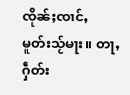ၸိုၼ်ႈၸၢင်ႇမူတ်းသႂ်မႃး။ တႃႇႁဵတ်း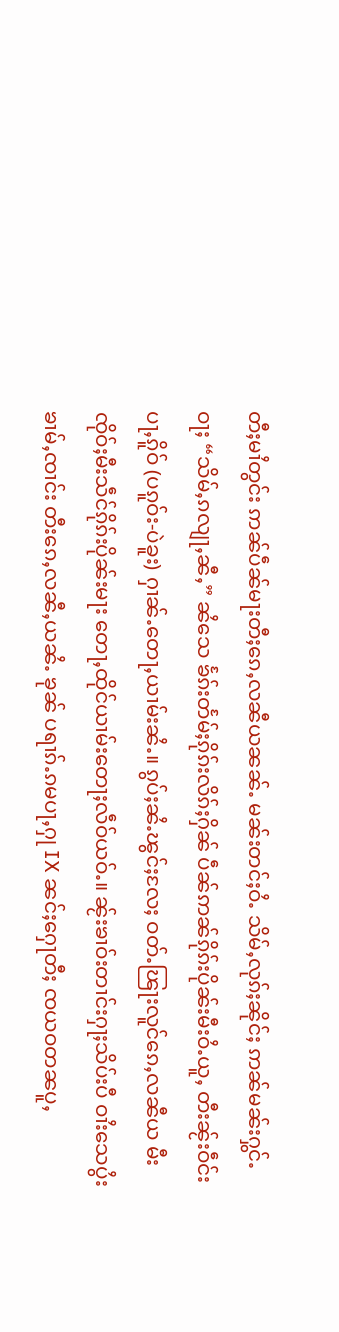တီႈမၢႆတွင်း ဢၼ်ပဵၼ်မႃးတီႈၵေႇလၼီယၼၼ်ႉ မၼ်းတင်ႈဝႆႉ သိမ်ႇလုၵ်ႈၼိုင်ႈ ဢၼ်မၼ်းႁွင်ႉဝႃႈ “သိမ်ႇၵလျႃႇၼီႇ” ၼႆသေ ၶႅၵ်းတႅမ်ႈၵိုၵ်းလိၵ်ႈႁိၼ် ပဵၼ်ဢၼ်ၵိုၵ်းပိုၼ်းမီးဝႆႉယူႇ တီးၼႂ်းဝဵင်းပႃႇၵိူဝ် (ပၵူဝ်း-ပဲခူး) ႁၢၼ်ႉတေႃႇယၢမ်းၼႆႉ။ ၵွပ်ႈၼႆႉၽွင်ႈလႄႈ ဝတ်ႉၽြႃးလူင်ၵေႇလၼီယ မီးၸိုဝ်ႈမီးသဵင်ၵိုၵ်းပိုၼ်းမႃး တေႃႇထိုင်ယၢမ်းတေႃႈလဵဝ်ယဝ်ႉ။ ၼႂ်းၶၢဝ်းတၢင်းႁႃႈသိပ်းပီ ဝၢႆးသေပွႆးၶၢမ်ႇၸၢင်း တီးၵေႇလၼီႇယၼႆႉ ၶုၼ် ပရၢၵ်ႉၵမပႃႇႁု IX ၼင်ႈႁေႃတီႈ ၸယဝတၼပူႇ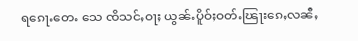ရၵေႃႉတေႉ သေ ၸိသင်ႇဝႃႈ ယွၼ်ႉပိူဝ်ႈဝတ်ႉၽြႃးၵေႇလၼီႇ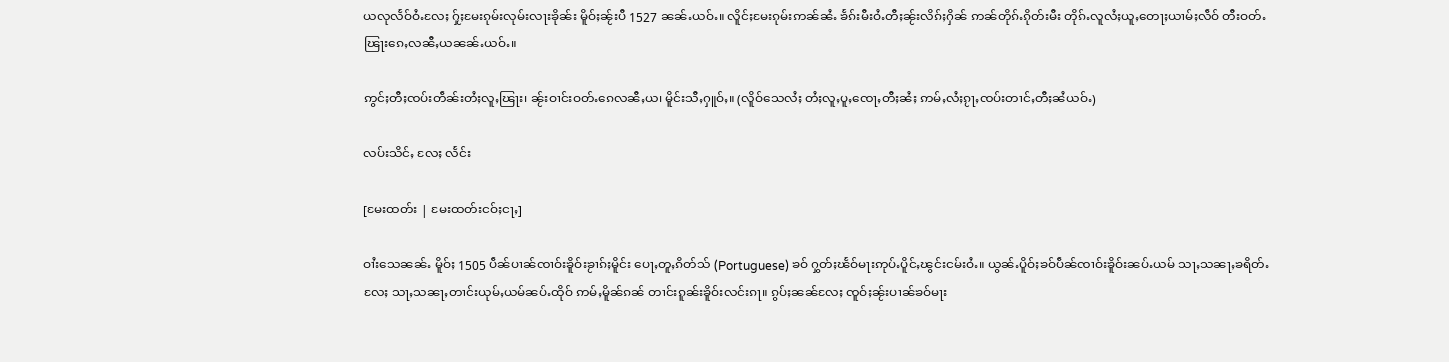ယလုလႅဝ်ဝႆႉလႄႈ ႁႂ်ႈမႄးၵုမ်းလုမ်းလႃးၶိုၼ်း မိူဝ်ႈၼႂ်းပီ 1527 ၼၼ်ႉယဝ်ႉ။ လိူင်ႈမႄးၵုမ်းဢၼ်ၼႆႉ ၶႅၵ်းမီးဝႆႉတီႈၼႂ်းလိၵ်ႈႁိၼ် ဢၼ်တိုၵ်ႉၵိုတ်းမီး တိုၵ်ႉလူလႆႈယူႇတေႃႈယၢမ်ႈလဵဝ် တီးဝတ်ႉၽြႃးၵေႇလၼီႇယၼၼ်ႉယဝ်ႉ။

ဢွင်ႈတီႈၸပ်းတဵၼ်းတႆႈလူႇၽြႃး၊ ၼႂ်းဝၢင်းဝတ်ႉၵေလၼီႇယ၊ မိူင်းသီႇႁူဝ်ႇ။ (လိူဝ်သေလႆႈ တႆႈလူႇပူႇၸေႃႇတီႈၼႆႈ ဢမ်ႇလႆႈၵႂႃႇၸပ်းတၢင်ႇတီႈၼႆယဝ်ႉ)

လပ်းသိင်ႇ လႄႈ လႅင်း

[မႄးထတ်း | မႄးထတ်းငဝ်ႈငႃႇ]

ဝၢႆးသေၼၼ်ႉ မိူဝ်ႈ 1505 ပဵၼ်ပၢၼ်ၸၢဝ်းၶိူဝ်းၶႂၢၵ်ႈမိူင်း ပေႃႇတူႇၵိတ်သ် (Portuguese) ၶဝ် ႁွတ်ႈၽႅဝ်မႃးဢုပ်ႉပိူင်ႇၽွင်းငမ်းဝႆႉ။ ယွၼ်ႉပိူဝ်ႈၶဝ်ပဵၼ်ၸၢဝ်းၶိူဝ်းၼပ်ႉယမ် သႃႇသၼႃႇၶရိတ်ႉလႄႈ သႃႇသၼႃႇတၢင်းယုမ်ႇယမ်ၼပ်ႉထိုဝ် ဢမ်ႇမိူၼ်ၵၼ် တၢင်းၵူၼ်းၶိူဝ်းလင်းၵႃ။ ၵွပ်ႈၼၼ်လႄႈ ၸူဝ်ႈၼႂ်းပၢၼ်ၶဝ်မႃး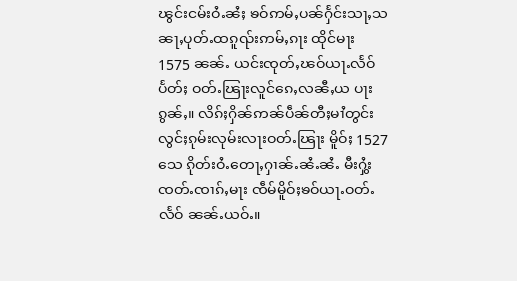ၽွင်းငမ်းဝႆႉၼႆႈ ၶဝ်ဢမ်ႇပၼ်ႁႅင်းသႃႇသၼႃႇပုတ်ႉထၵူၺ်းဢမ်ႇၵႃး ထိုင်မႃး 1575 ၼၼ်ႉ ယင်းၸုတ်ႇၽဝ်ယႃႉလႅဝ်ပႅတ်ႈ ဝတ်ႉၽြႃးလူင်ၵေႇလၼီႇယ ပႃးၵွၼ်ႇ။ လိၵ်ႈႁိၼ်ဢၼ်ပဵၼ်တီႈမၢႆတွင်း လွင်ႈၵုမ်းလုမ်းလႃးဝတ်ႉၽြႃး မိူဝ်ႈ 1527 သေ ၵိုတ်းဝႆႉတေႃႇႁၢၼ်ႉၼႆႉၼႆႉ မီးႁွႆးၸတ်ႉၸၢၵ်ႇမႃး ၸဵမ်မိူဝ်ႈၶဝ်ယႃႉဝတ်ႉလႅဝ် ၼၼ်ႉယဝ်ႉ။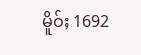မိူဝ်ႈ 1692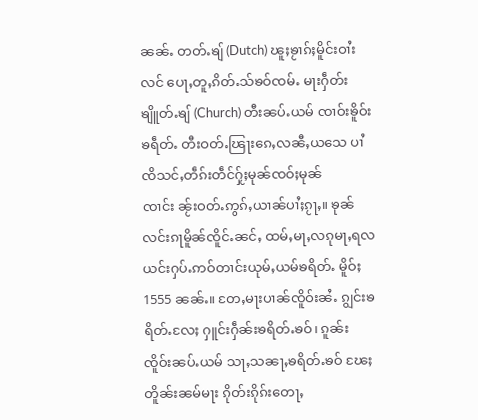ၼၼ်ႉ တတ်ႉၶျ် (Dutch) ၽူႈၶႂၢၵ်ႈမိူင်းဝၢႆးလင် ပေႃႇတူႇၵိတ်ႉသ်ၶဝ်ၸမ်ႉ မႃးႁဵတ်းၶျိူတ်ႉၶျ် (Church) တီးၼပ်ႉယမ် ၸၢဝ်းၶိူဝ်းၶရဵတ်ႉ တီးဝတ်ႉၽြႃးၵေႇလၼီႇယသေ ပၢႆၸိသင်ႇတဵၵ်းတဵင်ႁႂ်ႈမုၼ်ၸဝ်ႈမုၼ်ၸၢင်း ၼႂ်းဝတ်ႉဢွၵ်ႇယၢၼ်ပၢႆႈၵႂႃႇ။ ၶုၼ်လင်းၵႃမိူၼ်ၸိူင်ႉၼင်ႇ ထမ်ႇမႃႇလၵုမႃႇရလ ယင်းႁပ်ႉဢဝ်တၢင်းယုမ်ႇယမ်ၶရိတ်ႉ မိူဝ်ႈ 1555 ၼၼ်ႉ။ တႄႇမႃးပၢၼ်ၸိူဝ်းၼႆႉ ၵျွင်းၶရိတ်ႉလႄႈ ႁူင်းႁဵၼ်းၶရိတ်ႉၶဝ်၊ ၵူၼ်းၸိူဝ်းၼပ်ႉယမ် သႃႇသၼႃႇၶရိတ်ႉၶဝ် ၽႄႈတိူၼ်းၼမ်မႃး ၵိုတ်းၵိုၵ်းတေႃႇ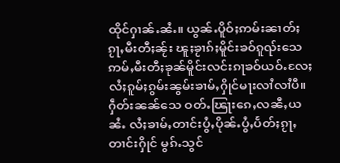ထိုင်ႁၢၼ်ႉၼႆႉ။ ယွၼ်ႉပိူဝ်ႈဢမ်းၼၢတ်ႈ ၵႂႃႇမီးတီႈၼႂ်း ၽူႈၶႂၢၵ်ႈမိူင်းၶဝ်ၵူၺ်းသေ ဢမ်ႇမီးတီႈၶုၼ်မိူင်းလင်းၵႃၶဝ်ယဝ်ႉလႄႈ လႆႈၵူမ်ႈၵွမ်းၼွမ်းၶၢမ်ႇႁိုင်မႃးလၢႆလၢႆပီ။ ႁဵတ်းၼၼ်သေ ဝတ်ႉၽြႃးၵေႇလၼီႇယၼႆႉ လႆႈၶၢမ်ႇတၢင်းပွႆႇပိုၼ်ႉပွႆႇပႅတ်ႈၵႂႃႇ တၢင်းႁိုင် မွၵ်ႉသွင်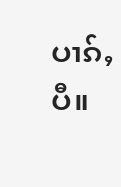ပၢၵ်ႇပီ။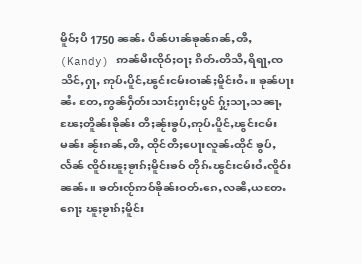မိူဝ်ႈပီ 1750 ၼၼ်ႉ ပဵၼ်ပၢၼ်ၶုၼ်ၵၼ်ႇၻီႇ (Kandy) ဢၼ်မီးၸိုဝ်ႈဝႃႈ ၵိတ်ႉတိသီႇရိရႃႇၸသိင်ႇႁႃႇ ဢုပ်ႉပိူင်ႇၽွင်းငမ်းဝၢၼ်ႈမိူင်းဝႆႉ။ ၶုၼ်ပႃးၼႆႉ တႄႇဢွၼ်ႁဵတ်းသၢင်ႈႁၢင်ႈပွင် ႁႂ်ႈသႃႇသၼႃႇၽႄႈတိူၼ်းၶိုၼ်း တီႈၼႂ်းၶွပ်ႇဢုပ်ႉပိူင်ႇၽွင်းငမ်းမၼ်း ၼႂ်းၵၼ်ႇၻီႇ ထိုင်တီႈပေႃးလူၼ်ႉထိုင် ၶွပ်ႇလႅၼ် ၸိူဝ်းၽူႈၶႂၢၵ်ႈမိူင်းၶဝ် တိုၵ်ႉၽွင်းငမ်းဝႆႉၸိူဝ်းၼၼ်ႉ။ ၶတ်းၸႂ်ဢဝ်ၶိုၼ်းဝတ်ႉၵေႇလၼီႇယတႄႉၵေႃႈ ၽူႈၶႂၢၵ်ႈမိူင်း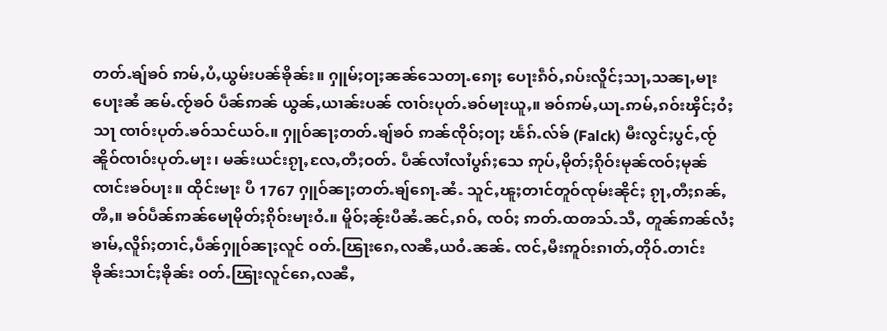တတ်ႉၶျ်ၶဝ် ဢမ်ႇပႆႇယွမ်းပၼ်ၶိုၼ်း။ ႁူမ်ႈဝႃႈၼၼ်သေတႃႉၵေႃႈ ပေႃးၵဵဝ်ႇၵပ်းလိူင်ႈသႃႇသၼႃႇမႃးပေႃးၼႆ ၼမ်ႉၸႂ်ၶဝ် ပဵၼ်ဢၼ် ယွၼ်ႇယၢၼ်းပၼ် ၸၢဝ်းပုတ်ႉၶဝ်မႃးယူႇ။ ၶဝ်ဢမ်ႇယႃႉဢမ်ႇၵဝ်းၾိင်ႈဝႆႈသႃ ၸၢဝ်းပုတ်ႉၶဝ်သင်ယဝ်ႉ။ ႁူဝ်ၼႃႈတတ်ႉၶျ်ၶဝ် ဢၼ်ၸိုဝ်ႈဝႃႈ ၽႅၵ်ႉလ်ၶ် (Falck) မီးလွင်ႈပွင်ႇၸႂ်ၼိူဝ်ၸၢဝ်းပုတ်ႉမႃး၊ မၼ်းယင်းၵႂႃႇလႄႇတီႈဝတ်ႉ ပဵၼ်လၢႆလၢႆပွၵ်ႈသေ ဢုပ်ႇမိုတ်ႈၵိုဝ်းမုၼ်ၸဝ်ႈမုၼ်ၸၢင်းၶဝ်ပႃး။ ထိုင်းမႃး ပီ 1767 ႁူဝ်ၼႃႈတတ်ႉၶျ်ၵေႃႉၼႆႉ သူင်ႇၽူႈတၢင်တူဝ်ၸုမ်းၼိုင်ႈ ၵႂႃႇတီႈၵၼ်ႇၻီႇ။ ၶဝ်ပဵၼ်ဢၼ်မေႃမိုတ်ႈၵိုဝ်းမႃးဝႆႉ။ မိူဝ်ႈၼႂ်းပီၼႆႉၼင်ႇၵဝ်ႇ ၸဝ်ႈ ဢတ်ႉထၻသ်ႉသီႇ တူၼ်ဢၼ်လႆႈၶၢမ်ႇလိူၵ်ႈတၢင်ႇပဵၼ်ႁူဝ်ၼႃႈလူင် ဝတ်ႉၽြႃးၵေႇလၼီႇယဝႆႉၼၼ်ႉ ၸင်ႇမီးဢူဝ်းၵၢတ်ႇတိုဝ်ႉတၢင်းၶိုၼ်းသၢင်ႈၶိုၼ်း ဝတ်ႉၽြႃးလူင်ၵေႇလၼီႇ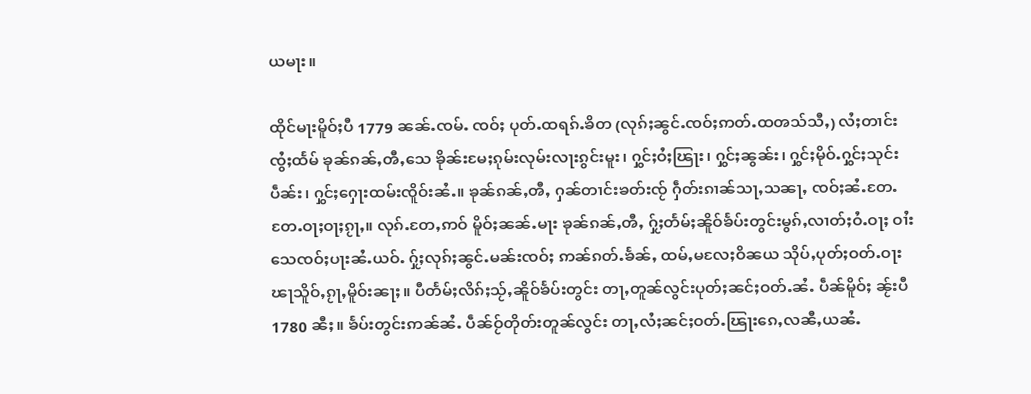ယမႃး။

ထိုင်မႃးမိူဝ်ႈပီ 1779 ၼၼ်ႉၸမ်ႉ ၸဝ်ႈ ပုတ်ႉထရၵ်ႉၶိတ (လုၵ်ႈၼွင်ႉၸဝ်ႈဢတ်ႉထၻသ်သီႇ) လႆႈတၢင်းၸွႆႈထႅမ် ၶုၼ်ၵၼ်ႇၻီႇသေ ၶိုၼ်းမႄႈၵုမ်းလုမ်းလႃးၵွင်းမူး၊ ႁွင်ႈဝႆႈၽြႃး၊ ႁွင်ႈၼွၼ်း၊ ႁွင်ႈမိုဝ်ႉႁွင်ႈသုင်းပဵၼ်း၊ ႁွင်ႈႁေႃးထမ်းၸိူဝ်းၼႆႉ။ ၶုၼ်ၵၼ်ႇၻီႇ ႁၼ်တၢင်းၶတ်းၸႂ် ႁဵတ်းၵၢၼ်သႃႇသၼႃႇ ၸဝ်ႈၼႆႉတႄႉတႄႉဝႃႈဝႃႈၵႂႃႇ။ လုၵ်ႉတႄႇဢဝ် မိူဝ်ႈၼၼ်ႉမႃး ၶုၼ်ၵၼ်ႇၻီႇ ႁႂ်ႈတႅမ်ႈၼိူဝ်ၶႅပ်းတွင်းမွၵ်ႇလၢတ်ႈဝႆႉဝႃႈ ဝၢႆးသေၸဝ်ႈပႃးၼႆႉယဝ်ႉ ႁႂ်ႈလုၵ်ႈၼွင်ႉမၼ်းၸဝ်ႈ ဢၼ်ၵတ်ႉၶႅၼ်ႇ ထမ်ႇမလႄႈဝိၼယ သိုပ်ႇပုတ်ႈဝတ်ႉဝႃးၽႃသိူဝ်ႇၵႂႃႇမိူဝ်းၼႃႈ။ ပီတႅမ်ႈလိၵ်ႈသႂ်ႇၼိူဝ်ၶႅပ်းတွင်း တႃႇတူၼ်လွင်းပုတ်ႈၼင်ႈဝတ်ႉၼႆႉ ပဵၼ်မိူဝ်ႈ ၼႂ်းပီ 1780 ၼီႈ။ ၶႅပ်းတွင်းဢၼ်ၼႆႉ ပဵၼ်ဝႂ်တိုတ်းတူၼ်လွင်း တႃႇလႆႈၼင်ႈဝတ်ႉၽြႃးၵေႇလၼီႇယၼႆႉ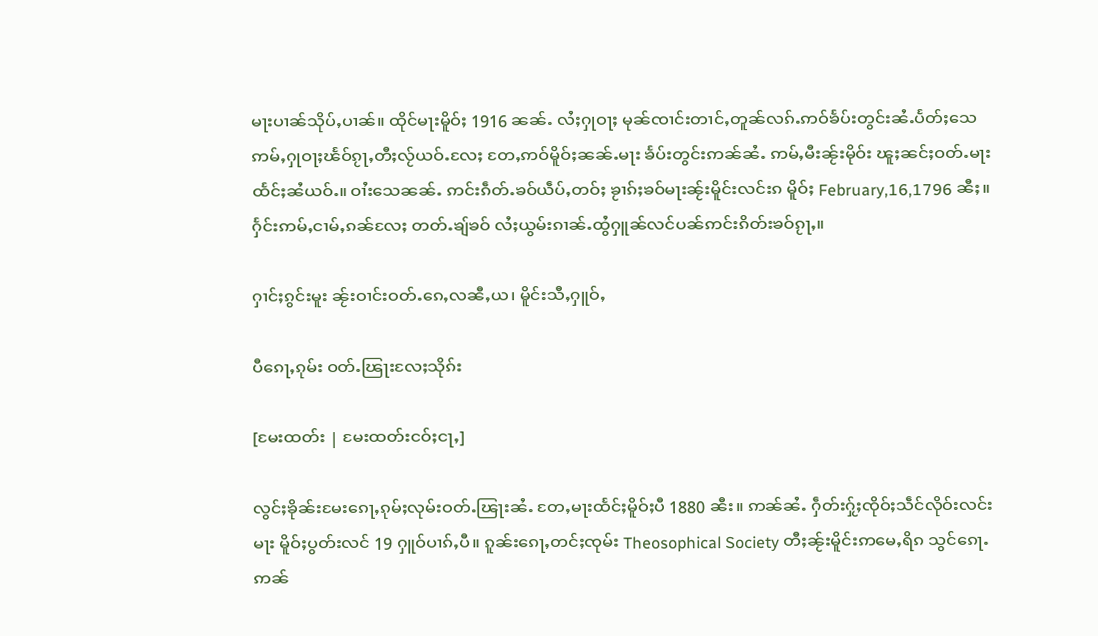မႃးပၢၼ်သိုပ်ႇပၢၼ်။ ထိုင်မႃးမိူဝ်ႈ 1916 ၼၼ်ႉ လႆႈႁုဝႃႈ မုၼ်ၸၢင်းတၢင်ႇတူၼ်လၵ်ႉဢဝ်ၶႅပ်းတွင်းၼႆႉပႅတ်ႈသေ ဢမ်ႇႁုဝႃႈၽႅဝ်ၵႂႃႇတီႈလႂ်ယဝ်ႉလႄႈ တႄႇဢဝ်မိူဝ်ႈၼၼ်ႉမႃး ၶႅပ်းတွင်းဢၼ်ၼႆႉ ဢမ်ႇမီးၼႂ်းမိုဝ်း ၽူႈၼင်ႈဝတ်ႉမႃးထႅင်ႈၼႆယဝ်ႉ။ ဝၢႆးသေၼၼ်ႉ ဢင်းၵဵတ်ႉၶဝ်ယဵပ်ႇတဝ်ႈ ၶႂၢၵ်ႈၶဝ်မႃးၼႂ်းမိူင်းလင်းၵ မိူဝ်ႈ February,16,1796 ၼီႈ။ ႁႅင်းဢမ်ႇငၢမ်ႇၵၼ်လႄႈ တတ်ႉၶျ်ၶဝ် လႆႈယွမ်းၵၢၼ်ႉထွႆႁူၼ်လင်ပၼ်ဢင်းၵိတ်းၶဝ်ၵႂႃႇ။

ႁၢင်ႈၵွင်းမူး ၼႂ်းဝၢင်းဝတ်ႉၵေႇလၼီႇယ၊ မိူင်းသီႇႁူဝ်ႇ

ပီၵေႃႇၵုမ်း ဝတ်ႉၽြႃးလႄႈသိုၵ်း

[မႄးထတ်း | မႄးထတ်းငဝ်ႈငႃႇ]

လွင်ႈၶိုၼ်းမႄးၵေႃႇၵုမ်ႈလုမ်းဝတ်ႉၽြႃးၼႆႉ တႄႇမႃးထႅင်ႈမိူဝ်ႈပီ 1880 ၼီး။ ဢၼ်ၼႆႉ ႁဵတ်းႁႂ်ႈၸိုဝ်ႈသဵင်လိုဝ်းလင်းမႃး မိူဝ်ႈပွတ်းလင် 19 ႁူဝ်ပၢၵ်ႇပီ။ ၵူၼ်းၵေႃႇတင်ႈၸုမ်း Theosophical Society တီႈၼႂ်းမိူင်းဢမေႇရိၵ သွင်ၵေႃႉ ဢၼ်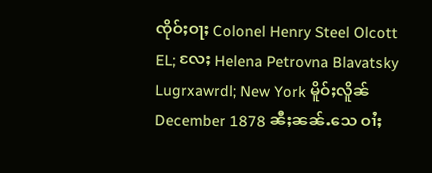ၸိုဝ်ႈဝႃႈ Colonel Henry Steel Olcott EL; လႄႈ Helena Petrovna Blavatsky Lugrxawrdl; New York မိူဝ်ႈလိူၼ် December 1878 ၼီႈၼၼ်ႉသေ ဝၢႆႈ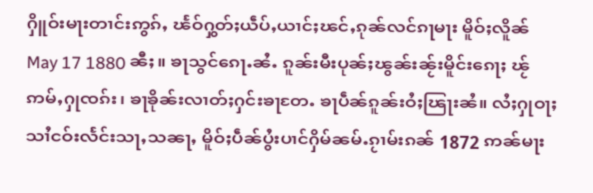ႁိူဝ်းမႃးတၢင်းဢွၵ်ႇ ၽႅဝ်ႁွတ်ႈယဵပ်ႇယၢင်ႈၽင်ႇၵုၼ်လင်ၵႃမႃး မိူဝ်ႈလိူၼ် May 17 1880 ၼီႈ။ ၶႃသွင်ၵေႃႉၼႆႉ ၵူၼ်းမီးပုၼ်ႈၽွၼ်းၼႂ်းမိူင်းၵေႃႈ ၽႂ်ဢမ်ႇႁုၸၵ်း၊ ၶႃၶိုၼ်းလၢတ်ႈႁင်းၶႃတႄႉ ၶႃပဵၼ်ၵူၼ်းဝႆႈၽြႃးၼႆ။ လႆႈႁုဝႃႈ သၢႆငဝ်းလႅင်းသႃႇသၼႃႇ မိူဝ်ႈပဵၼ်ပွႆးပၢင်ႁိမ်ၼမ်ႉၵႂၢမ်းၵၼ် 1872 ဢၼ်မႃး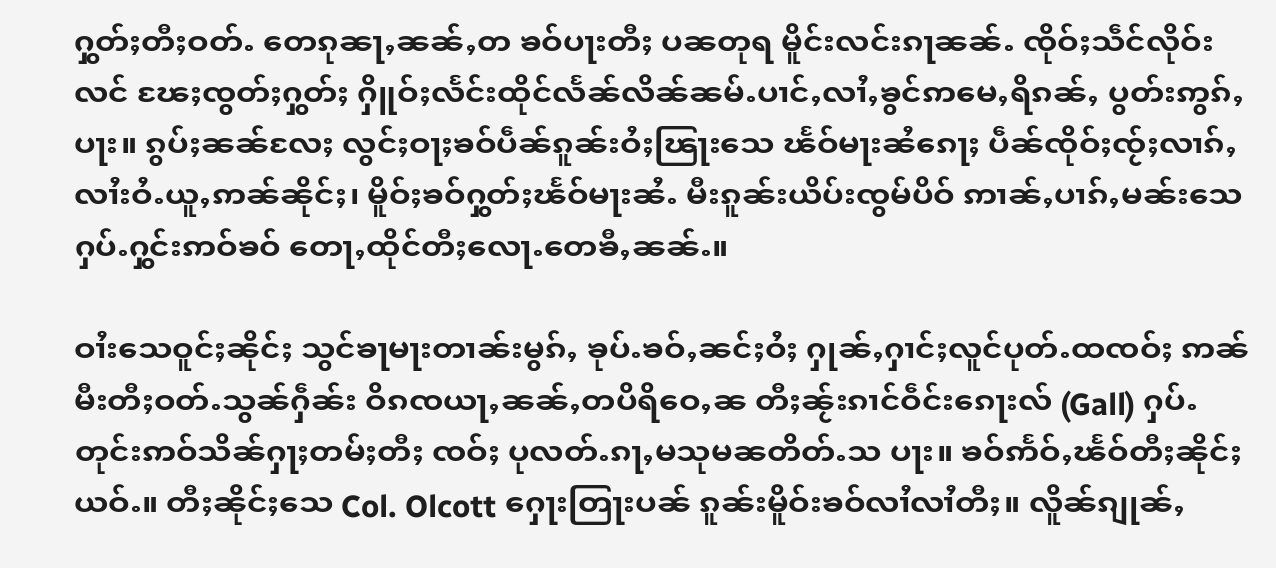ႁွတ်ႈတီႈဝတ်ႉ တေၵုၼႃႇၼၼ်ႇတ ၶဝ်ပႃးတီႈ ပၼတုရ မိူင်းလင်းၵႃၼၼ်ႉ ၸိုဝ်ႈသဵင်လိုဝ်းလင် ၽႄႈၸွတ်ႈႁွတ်ႈ ႁိူဝ်ႈလႅင်းထိုင်လႅၼ်လိၼ်ၼမ်ႉပၢင်ႇလၢႆႇၶွင်ဢမေႇရိၵၼ်ႇ ပွတ်းဢွၵ်ႇပႃး။ ၵွပ်ႈၼၼ်လႄႈ လွင်ႈဝႃႈၶဝ်ပဵၼ်ၵူၼ်းဝႆႈၽြႃးသေ ၽႅဝ်မႃးၼႆၵေႃႈ ပဵၼ်ၸိုဝ်ႈၸႂ်ႈလၢၵ်ႇလၢႆးဝႆႉယူႇဢၼ်ၼိုင်ႈ၊ မိူဝ်ႈၶဝ်ႁွတ်ႈၽႅဝ်မႃးၼႆႉ မီးၵူၼ်းယိပ်းၸွမ်ပိဝ် ဢၢၼ်ႇပၢၵ်ႇမၼ်းသေ ႁပ်ႉႁွင်းဢဝ်ၶဝ် တေႃႇထိုင်တီႈလေႃႉတေၶီႇၼၼ်ႉ။

ဝၢႆးသေဝူင်ႈၼိုင်ႈ သွင်ၶႃမႃးတၢၼ်းမွၵ်ႇ ၶုပ်ႉၶဝ်ႇၼင်ႈဝႆႈ ႁုၼ်ႇႁၢင်ႈလူင်ပုတ်ႉထၸဝ်ႈ ဢၼ်မီးတီႈဝတ်ႉသွၼ်ႁဵၼ်း ဝိၵၸယႃႇၼၼ်ႇတပိရိဝေႇၼ တီႈၼႂ်းၵၢင်ဝဵင်းၵေႃးလ် (Gall) ႁပ်ႉတုင်းဢဝ်သိၼ်ႁႃႈတမ်ႈတီႈ ၸဝ်ႈ ပုလတ်ႉၵႃႇမသုမၼတိတ်ႉသ ပႃး။ ၶဝ်ဢႅဝ်ႇၽႅဝ်တီႈၼိုင်ႈယဝ်ႉ။ တီႈၼိုင်ႈသေ Col. Olcott ႁေႃးတြႃးပၼ် ၵူၼ်းမိူဝ်းၶဝ်လၢႆလၢႆတီႈ။ လိူၼ်ၵျုၼ်ႇ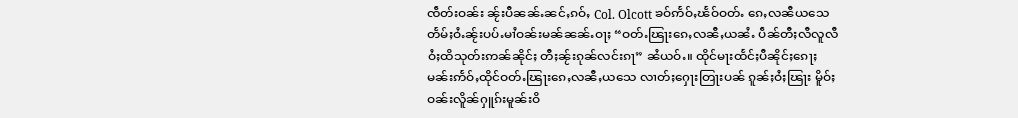ၸဵတ်းဝၼ်း ၼႂ်းပီၼၼ်ႉၼင်ႇၵဝ်ႇ Col. Olcott ၶဝ်ဢႅဝ်ႇၽႅဝ်ဝတ်ႉ ၵေႇလၼီယသေ တႅမ်ႈဝႆႉၼႂ်းပပ်ႉမၢႆဝၼ်းမၼ်ၼၼ်ႉဝႃႈ “ဝတ်ႉၽြႃးၵေႇလၼီႇယၼႆႉ ပဵၼ်တီႈလီလူလီဝႆႈထိသုတ်းဢၼ်ၼိုင်ႈ တီႈၼႂ်းၵုၼ်လင်းၵႃ” ၼႆယဝ်ႉ။ ထိုင်မႃးထႅင်ႈပီၼိုင်ႈၵေႃႈ မၼ်းဢႅဝ်ႇထိုင်ဝတ်ႉၽြႃးၵေႇလၼီႇယသေ လၢတ်ႈႁေႃးတြႃးပၼ် ၵူၼ်ႈဝႆႈၽြႃး မိူဝ်ႈဝၼ်းလိူၼ်ႁူၵ်းမူၼ်းဝိ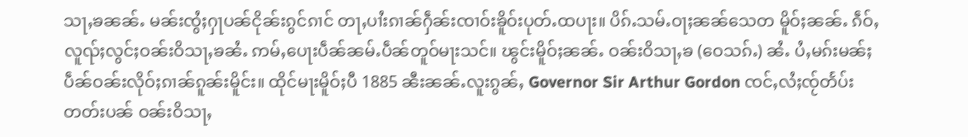သႃႇၶၼၼ်ႉ မၼ်းၸွႆႈႁႃပၼ်ငိုၼ်းၵွင်ၵၢင် တႃႇပၢႆးၵၢၼ်ႁဵၼ်းၸၢဝ်းၶိူဝ်းပုတ်ႉထပႃး။ ပိၵ်ႉသမ်ႉဝႃႈၼၼ်သေတ မိူဝ်ႈၼၼ်ႉ ၵဵဝ်ႇလူၺ်ႈလွင်ႈဝၼ်းဝိသႃႇၶၼႆႉ ဢမ်ႇပေႃးပဵၼ်ၼမ်ႉပဵၼ်တူဝ်မႃးသင်။ ၽွင်းမိူဝ်ႈၼၼ်ႉ ဝၼ်းဝိသႃႇၶ (ဝေသၵ်ႉ) ၼႆႉ ပႆႇမၵ်းမၼ်ႈပဵၼ်ဝၼ်းလိုဝ်ႈၵၢၼ်ၵူၼ်းမိူင်း။ ထိုင်မႃးမိူဝ်ႈပီ 1885 ၼီးၼၼ်ႉလူးၵွၼ်ႇ Governor Sir Arthur Gordon ၸင်ႇလႆႈၸႂ်တႅပ်းတတ်းပၼ် ဝၼ်းဝိသႃႇ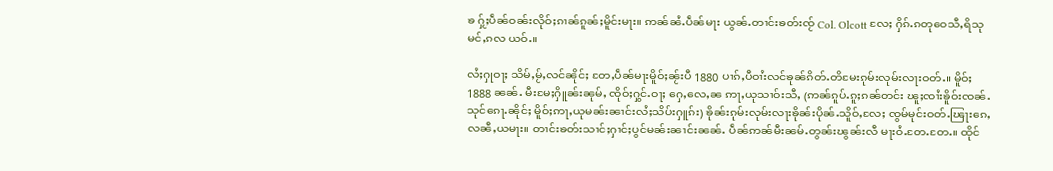ၶ ႁႂ်ႈပဵၼ်ဝၼ်းလိုဝ်ႈၵၢၼ်ၵူၼ်ႈမိူင်းမႃး။ ဢၼ်ၼႆႉပဵၼ်မႃး ယွၼ်ႉတၢင်းၶတ်းၸႂ် Col. Olcott လႄႈ ႁိၵ်ႉၵတုဝေသီႇရိသုမင်ႇၵလ ယဝ်ႉ။

လႆႈႁုဝႃႈ သိမ်ႇမႂ်ႇလင်ၼိုင်ႈ တႄႇပဵၼ်မႃးမိူဝ်ႈၼႂ်းပီ 1880 ပၢၵ်ႇပီဝၢႆးလင်ၶုၼ်ၵိတ်ႉတိမႄးၵုမ်းလုမ်းလႃးဝတ်ႉ။ မိူဝ်ႈ 1888 ၼၼ်ႉ မီးမႄႈႁိူၼ်းၼုမ်ႇ ၸိုဝ်ႈႁွင်ႉဝႃႈ ႁေႇလေႇၼ ဢႃႇယုသၢဝ်းသီႇ (ဢၼ်ၵူပ်ႉၵူႈၵၼ်တင်း ၽူႈၸၢႆးၶိူဝ်းၸၼ်ႉသုင်ၵေႃႉၼိုင်ႈ မိူဝ်ႈဢႃႇယုမၼ်းၼၢင်းလႆႈသိပ်းႁူၵ်း) ၶိုၼ်းၵုမ်းလုမ်းလႃးၶိုၼ်းပိုၼ်ႉသိူဝ်ႇလႄႈ ၸွမ်မုင်းဝတ်ႉၽြႃးၵေႇလၼီႇယမႃး။ တၢင်းၶတ်းသၢင်ႈႁၢင်ႈပွင်မၼ်းၼၢင်းၼၼ်ႉ ပဵၼ်ဢၼ်မီးၼမ်ႉတွၼ်းၽွၼ်းလီ မႃးဝႆႉတႄႉတႄႉ။ ထိုင်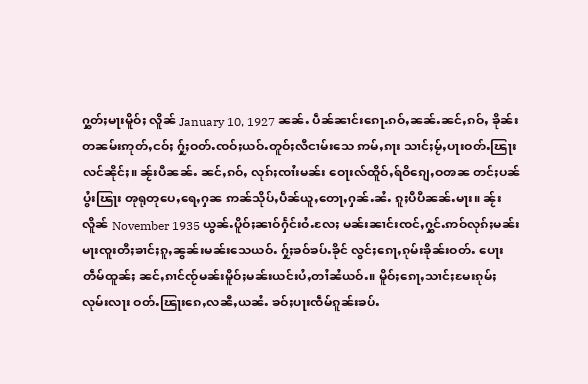ႁွတ်ႈမႃးမိူဝ်ႈ လိူၼ် January 10, 1927 ၼၼ်ႉ ပဵၼ်ၼၢင်းၵေႃႉၵဝ်ႇၼၼ်ႉၼင်ႇၵဝ်ႇ ၶိုၼ်းတၼမ်းဢုတ်ႇငဝ်ႈ ႁႂ်ႈဝတ်ႉၸဝ်ႈယဝ်ႉတူဝ်ႈလီငၢမ်းသေ ဢမ်ႇၵႃး သၢင်ႈမႂ်ႇပႃးဝတ်ႉၽြႃးလင်ၼိုင်ႈ။ ၼႂ်းပီၼၼ်ႉ ၼင်ႇၵဝ်ႇ လုၵ်ႈၸၢႆးမၼ်း ဝေႃးလ်ထိူဝ်ႇရ်ဝိၵျေႇဝၻၼ တင်ႈပၼ်ပွႆးၽြႃး ၻုရုတုပေႇရေႇႁၼ ဢၼ်သိုပ်ႇပဵၼ်ယူႇတေႃႇႁၼ်ႉၼႆႉ ၵူႈပီပီၼၼ်ႉမႃး။ ၼႂ်းလိူၼ် November 1935 ယွၼ်ႉပိူဝ်ႈၼၢဝ်ႁႅင်းဝႆႉလႄႈ မၼ်းၼၢင်းၸင်ႇႁွင်ႉဢဝ်လုၵ်ႈမၼ်း မႃးၸူးတီႈၶၢင်ႈၵူႇၼွၼ်းမၼ်းသေယဝ်ႉ ႁႂ်ႈၶဝ်ၶပ်ႉၶိုင် လွင်ႈၵေႃႇၵုမ်းၶိုၼ်းဝတ်ႉ ပေႃးတဵမ်ထူၼ်ႈ ၼင်ႇၵၢင်ၸႂ်မၼ်းမိူဝ်ႈမၼ်းယင်းပႆႇတၢႆၼႆယဝ်ႉ။ မိူဝ်ႈၵေႃႇသၢင်ႈမႄးၵုမ်ႈလုမ်းလႃး ဝတ်ႉၽြႃးၵေႇလၼီႇယၼႆႉ ၶဝ်ႈပႃးၸဵမ်ၵူၼ်းၶပ်ႉ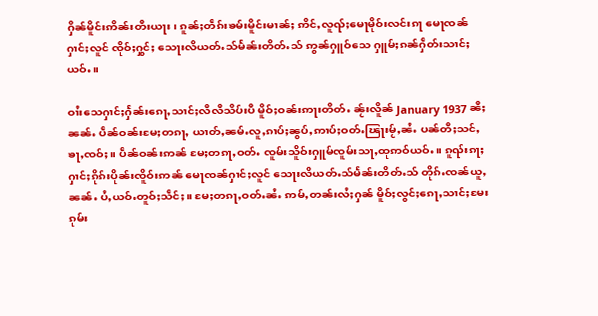ႁိၼ်မိူင်းဢိၼ်းတီးယႃး၊ ၵူၼ်ႈတဵၵ်းၶမ်းမိူင်းမၢၼ်ႈ ဢိင်ႇလူၺ်ႈမေႃမိုဝ်းလင်းၵႃ မေႃၸၼ်ႁၢင်ႈလူင် ၸိုဝ်ႈႁွင်ႈ သေႃးလိယတ်ႉသ်မႅၼ်းတိတ်ႉသ် ဢွၼ်ႁူဝ်သေ ႁူမ်ႈၵၼ်ႁဵတ်းသၢင်ႈယဝ်ႉ။

ဝၢႆးသေႁၢင်ႈႁႅၼ်းၵေႃႇသၢင်ႈလီလီသိပ်းပီ မိူဝ်ႈဝၼ်းဢႃးတိတ်ႉ ၼႂ်းလိူၼ် January 1937 ၼီႈၼၼ်ႉ ပဵၼ်ဝၼ်းမႄႈတၵႃႇ ယၢတ်ႇၼမ်ႉလူႇၵၢပ်ႈၼွပ်ႇဢၢပ်ႈဝတ်ႉၽြႃးမႂ်ႇၼႆႉ ပၼ်တီႈသင်ႇၶႃႇၸဝ်ႈ။ ပဵၼ်ဝၼ်းဢၼ် မႄႈတၵႃႇဝတ်ႉ ၸူမ်းသိူဝ်းႁူမ်ၸူမ်းသႃႇထုဢဝ်ယဝ်ႉ။ ၵူၺ်းၵႃႈ ႁၢင်ႈၵိုၵ်းပိုၼ်းၸိူဝ်းဢၼ် မေႃၸၼ်ႁၢင်ႈလူင် သေႃးလိယတ်ႉသ်မႅၼ်းတိတ်ႉသ် တိုၵ်ႉၸၼ်ယူႇၼၼ်ႉ ပႆႇယဝ်ႉတူဝ်ႈသဵင်ႈ။ မႄႈတၵႃႇဝတ်ႉၼႆႉ ဢမ်ႇတၼ်းလႆႈႁၼ် မိူဝ်ႈလွင်ႈၵေႃႇသၢင်ႈမႄးၵုမ်း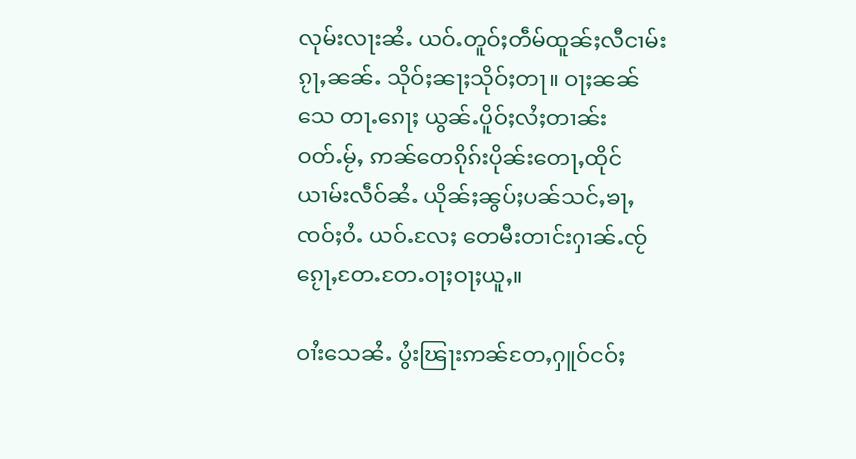လုမ်းလႃးၼႆႉ ယဝ်ႉတူဝ်ႈတဵမ်ထူၼ်ႈလီငၢမ်းၵႂႃႇၼၼ်ႉ သိုဝ်ႈၼႃႈသိုဝ်ႈတႃ။ ဝႃႈၼၼ်သေ တႃႉၵေႃႈ ယွၼ်ႉပိူဝ်ႈလႆႈတၢၼ်းဝတ်ႉမႂ်ႇ ဢၼ်တေၵိုၵ်းပိုၼ်းတေႃႇထိုင်ယၢမ်းလဵဝ်ၼႆႉ ယိုၼ်ႈၼွပ်ႈပၼ်သင်ႇၶႃႇၸဝ်ႈဝႆႉ ယဝ်ႉလႄႈ တေမီးတၢင်းႁၢၼ်ႉၸႂ်ၵႂေႃႇတႄႉတႄႉဝႃႈဝႃႈယူႇ။

ဝၢႆးသေၼႆႉ ပွႆးၽြႃးဢၼ်တႄႇႁူဝ်ငဝ်ႈ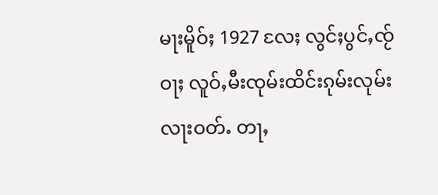မႃးမိူဝ်ႈ 1927 လႄႈ လွင်ႈပွင်ႇၸႂ်ဝႃႈ လူဝ်ႇမီးၸုမ်းထိင်းၵုမ်းလုမ်းလႃးဝတ်ႉ တႃႇ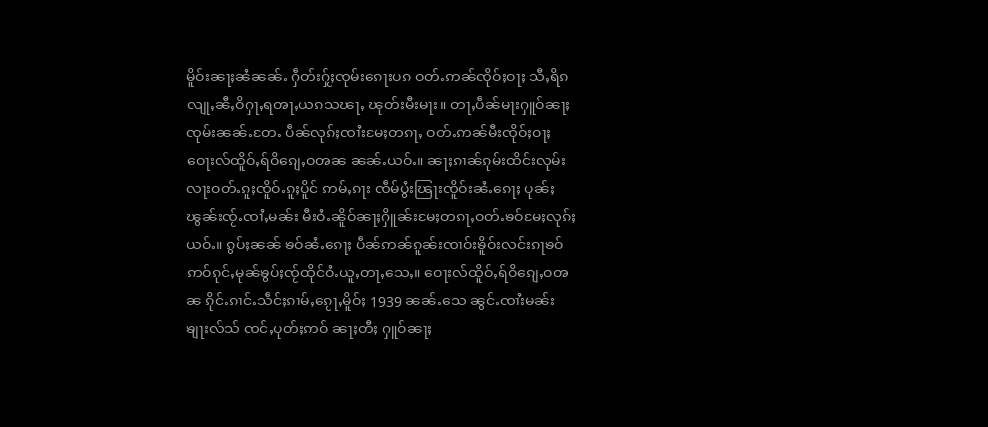မိူဝ်းၼႃႈၼႆၼၼ်ႉ ႁဵတ်းႁႂ်ႈၸုမ်းၵေႃးပၵ ဝတ်ႉဢၼ်ၸိုဝ်ႈဝႃႈ သီႇရိၵလျုႇၼီႇဝိႁႃႇရၻႃႇယၵသၽႃႇ ၽုတ်းမီးမႃး။ တႃႇပဵၼ်မႃးႁူဝ်ၼႃႈၸုမ်းၼၼ်ႉတႄႉ ပဵၼ်လုၵ်ႈၸၢႆးမႄႈတၵႃႇ ဝတ်ႉဢၼ်မီးၸိုဝ်ႈဝႃႈ ဝေႃးလ်ထိူဝ်ႇရ်ဝိၵျေႇဝၻၼ ၼၼ်ႉယဝ်ႉ။ ၼႃႈၵၢၼ်ၵုမ်းထိင်းလုမ်းလႃးဝတ်ႉၵူႈၸိူဝ်ႉၵူႈပိူင် ဢမ်ႇၵႃး ၸဵမ်ပွႆးၽြႃးၸိူဝ်းၼႆႉၵေႃႈ ပုၼ်ႈၽွၼ်းၸႂ်ႉၸၢႆႇမၼ်း မီးဝႆႉၼိူဝ်ၼႃႈႁိူၼ်းမႄႈတၵႃႇဝတ်ႉၶဝ်မႄႈလုၵ်ႈယဝ်ႉ။ ၵွပ်ႈၼၼ် ၶဝ်ၼႆႉၵေႃႈ ပဵၼ်ဢၼ်ၵူၼ်းၸၢဝ်းၶိူဝ်းလင်းၵႃၶဝ် ဢဝ်ၵုင်ႇမုၼ်ၶွပ်ႈၸႂ်ထိုင်ဝႆႉယူႇတႃႇသေႇ။ ဝေႃးလ်ထိူဝ်ႇရ်ဝိၵျေႇဝၻၼ ၵိုင်ႉၵၢင်ႉသဵင်ႈၵၢမ်ႇၵႂေႃႇမိူဝ်ႈ 1939 ၼၼ်ႉသေ ၼွင်ႉၸၢႆးမၼ်း ၶျႃးလ်သ် ၸင်ႇပုတ်ႈဢဝ် ၼႃႈတီႈ ႁူဝ်ၼႃႈ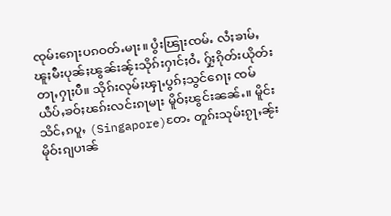ၸုမ်းၵေႃးပၵဝတ်ႉမႃး။ ပွႆးၽြႃးၸမ်ႉ လႆႈၶၢမ်ႇၽူႈမီးပုၼ်ႈၽွၼ်းၼႂ်းသိုၵ်းႁၢင်ႈဝႆႉ ႁႂ်ႈၵိုတ်းယိုတ်းတႃႇႁႃႈပီ။ သိုၵ်းလုမ်ႈၾႃႉပွၵ်ႈသွင်ၵေႃႈ ၸမ်ယဵပ်ႇၶဝ်ႈၽၵ်းလင်းၵႃမႃး မိူဝ်ႈၽွင်းၼၼ်ႉ။ မိူင်းသိင်ႇၵပူႇ (Singapore)တႄႉ တူၵ်းသုမ်းၵႂႃႇၼႂ်းမိုဝ်းၵျပၢၼ်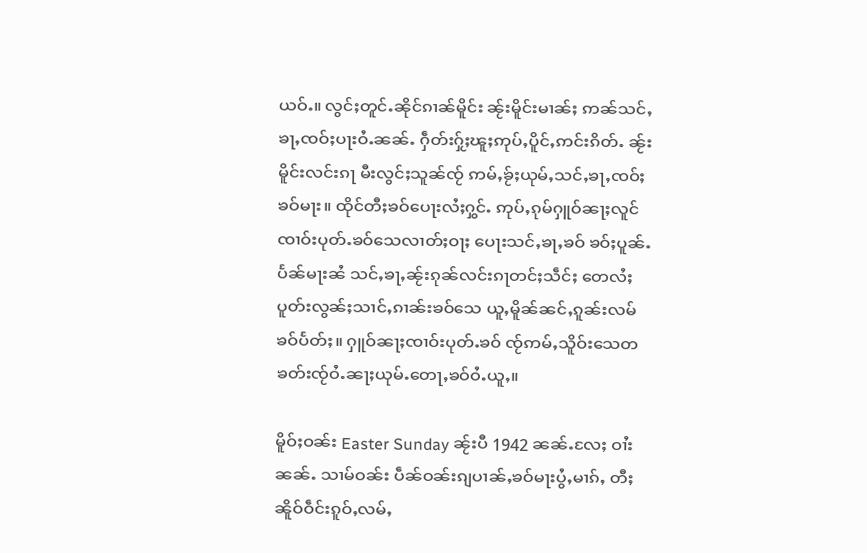ယဝ်ႉ။ လွင်ႈတူင်ႉၼိုင်ၵၢၼ်မိူင်း ၼႂ်းမိူင်းမၢၼ်ႈ ဢၼ်သင်ႇၶႃႇၸဝ်ႈပႃးဝႆႉၼၼ်ႉ ႁဵတ်းႁႂ်ႈၽူႈဢုပ်ႇပိူင်ႇဢင်းၵိတ်ႉ ၼႂ်းမိူင်းလင်းၵႃ မီးလွင်ႈသူၼ်ၸႂ် ဢမ်ႇၶႂ်ႈယုမ်ႇသင်ႇၶႃႇၸဝ်ႈၶဝ်မႃး။ ထိုင်တီႈၶဝ်ပေႃးလႆႈႁွင်ႉ ဢုပ်ႇၵုမ်ႁူဝ်ၼႃႈလူင် ၸၢဝ်းပုတ်ႉၶဝ်သေလၢတ်ႈဝႃႈ ပေႃးသင်ႇၶႃႇၶဝ် ၶဝ်ႈပူၼ်ႉပႅၼ်မႃးၼႆ သင်ႇၶႃႇၼႂ်းၵုၼ်လင်းၵႃတင်ႈသဵင်ႈ တေလႆႈပူတ်းလွၼ်ႈသၢင်ႇၵၢၼ်းၶဝ်သေ ယူႇမိူၼ်ၼင်ႇၵူၼ်းလမ်ၶဝ်ပႅတ်ႈ။ ႁူဝ်ၼႃႈၸၢဝ်းပုတ်ႉၶဝ် ၸႂ်ဢမ်ႇသိူဝ်းသေတ ၶတ်းၸႂ်ဝႆႉၼႃႈယုမ်ႉတေႃႇၶဝ်ဝႆႉယူႇ။

မိူဝ်ႈဝၼ်း Easter Sunday ၼႂ်းပီ 1942 ၼၼ်ႉလႄႈ ဝၢႆးၼၼ်ႉ သၢမ်ဝၼ်း ပဵၼ်ဝၼ်းၵျပၢၼ်ႇၶဝ်မႃးပွႆႇမၢၵ်ႇ တီႈၼိူဝ်ဝဵင်းၵူဝ်ႇလမ်ႇ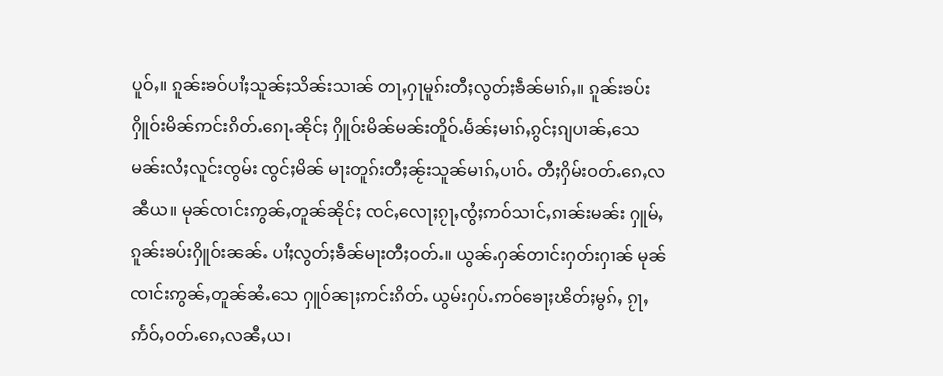ပူဝ်ႇ။ ၵူၼ်းၶဝ်ပၢႆႈသူၼ်ႈသိၼ်းသၢၼ် တႃႇႁႃမူၵ်းတီႈလွတ်ႈၶဵၼ်မၢၵ်ႇ။ ၵူၼ်းၶပ်းႁိူဝ်းမိၼ်ဢင်းၵိတ်ႉၵေႃႉၼိုင်ႈ ႁိူဝ်းမိၼ်မၼ်းတိူဝ်ႉမႅၼ်ႈမၢၵ်ႇၵွင်ႈၵျပၢၼ်ႇသေ မၼ်းလႆႈလူင်းၸွမ်း ၸွင်ႈမိၼ် မႃးတူၵ်းတီႈၼႂ်းသူၼ်မၢၵ်ႇပၢဝ်ႉ တီႈႁိမ်းဝတ်ႉၵေႇလၼီယ။ မုၼ်ၸၢင်းဢွၼ်ႇတူၼ်ၼိုင်ႈ ၸင်ႇလေႃႈၵႂႃႇၸွႆႈဢဝ်သၢင်ႇၵၢၼ်းမၼ်း ႁူမ်ႇၵူၼ်းၶပ်းႁိူဝ်းၼၼ်ႉ ပၢႆႈလွတ်ႈၶဵၼ်မႃးတီႈဝတ်ႉ။ ယွၼ်ႉႁၼ်တၢင်းႁတ်းႁၢၼ် မုၼ်ၸၢင်းဢွၼ်ႇတူၼ်ၼႆႉသေ ႁူဝ်ၼႃႈဢင်းၵိတ်ႉ ယွမ်းႁပ်ႉဢဝ်ၶေႃႈၽိတ်ႈမွၵ်ႇ ၵႂႃႇဢႅဝ်ႇဝတ်ႉၵေႇလၼီႇယ၊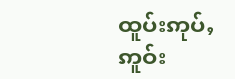ထူပ်းဢုပ်ႇဢူဝ်း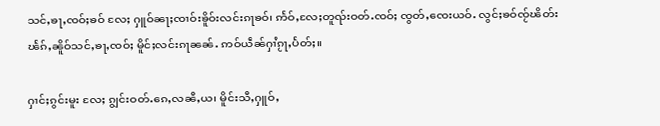သင်ႇၶႃႇၸဝ်ႈၶဝ် လႄႈ ႁူဝ်ၼႃႈၸၢဝ်းၶိူဝ်းလင်းၵႃၶဝ်၊ ဢႅဝ်ႇလႄႈတူၺ်းဝတ်ႉၸဝ်ႈ ၸွတ်ႇၸေးယဝ်ႉ လွင်ႈၶဝ်ၸႂ်ၽိတ်းၽႅၵ်ႇၼိူဝ်သင်ႇၶႃႇၸဝ်ႈ မိူင်ႈလင်းၵႃၼၼ်ႉ ဢဝ်ယဵၼ်ႁၢႆၵႂႃႇပႅတ်ႈ။

ႁၢင်ႈၵွင်းမူး လႄႈ ၵျွင်းဝတ်ႉၵေႇလၼီႇယ၊ မိူင်းသီႇႁူဝ်ႇ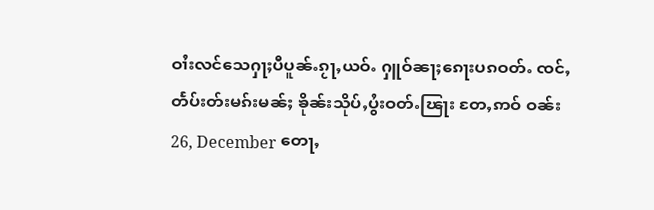ဝၢႆးလင်သေႁႃႈပီပူၼ်ႉၵႂႃႇယဝ်ႉ ႁူဝ်ၼႃႈၵေႃးပၵဝတ်ႉ ၸင်ႇတႅပ်းတ်းမၵ်းမၼ်ႈ ၶိုၼ်းသိုပ်ႇပွႆးဝတ်ႉၽြႃး တႄႇဢဝ် ဝၼ်း 26, December တေႃႇ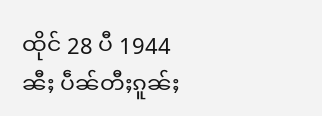ထိုင် 28 ပီ 1944 ၼီႈ ပဵၼ်တီႈၵူၼ်ႈ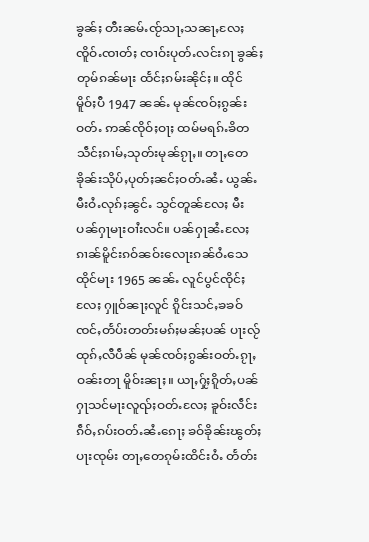ၶွၼ်ႈ တီးၼမ်ႉၸႂ်သႃႇသၼႃႇလႄႈ ၸိူဝ်ႉၸၢတ်ႈ ၸၢဝ်းပုတ်ႉလင်းၵႃ ၶွၼ်ႈတုမ်ၵၼ်မႃး ထႅင်ႈၵမ်းၼိုင်ႈ။ ထိုင်မိူဝ်ႈပီ 1947 ၼၼ်ႉ မုၼ်ၸဝ်ႈၵွၼ်းဝတ်ႉ ဢၼ်ၸိုဝ်ႈဝႃႈ ထမ်မရၵ်ႉၶိတ သဵင်ႈၵၢမ်ႇသုတ်းမုၼ်ၵႂႃႇ။ တႃႇတေၶိုၼ်းသိုပ်ႇပုတ်ႈၼင်ႈဝတ်ႉၼႆႉ ယွၼ်ႉမီးဝႆႉလုၵ်ႈၼွင်ႉ သွင်တူၼ်လႄႈ မီးပၼ်ႁႃမႃးဝၢႆးလင်။ ပၼ်ႁႃၼႆႉလႄႈ ၵၢၼ်မိူင်းၵဝ်ၼဝ်းလေႃးၵၼ်ဝႆႉသေ ထိုင်မႃး 1965 ၼၼ်ႉ လူင်ပွင်ၸိုင်ႈလႄႈ ႁူဝ်ၼႃႈလူင် ၵိူင်းသင်ႇၶၶဝ် ၸင်ႇတႅပ်းတတ်းမၵ်ႈမၼ်ႈပၼ် ပႃးလႂ်ထုၵ်ႇလီပဵၼ် မုၼ်ၸဝ်ႈၵွၼ်းဝတ်ႉၵႂႃႇဝၼ်းတႃ မိူဝ်းၼႃႈ။ ယႃႇႁႂ်ႈၵိူတ်ႇပၼ်ႁႃသင်မႃးလူၺ်ႈဝတ်ႉလႄႈ ၶူဝ်းလဵင်းၵဵဝ်ႇၵပ်းဝတ်ႉၼႆႉၵေႃႈ ၶဝ်ၶိုၼ်းၽွတ်ႈပႃးၸုမ်း တႃႇတေၵုမ်းထိင်းဝႆႉ တႅတ်း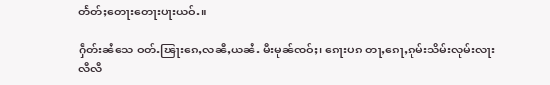တႅတ်ႈတေႃးတေႃးပႃးယဝ်ႉ။

ႁဵတ်းၼႆသေ ဝတ်ႉၽြႃးၵေႇလၼီႇယၼႆႉ မီးမုၼ်ၸဝ်ႈ၊ ၵေႃးပၵ တႃႇၵေႃႇၵုမ်းသိမ်းလုမ်းလႃးလီလီ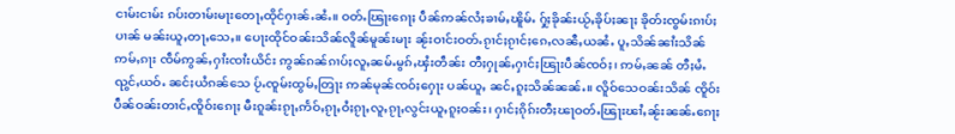ငၢမ်းငၢမ်း ၵပ်းတၢမ်းမႃးတေႃႇထိုင်ႁၢၼ်ႉၼႆႉ။ ဝတ်ႉၽြႃးၵေႃႈ ပဵၼ်ဢၼ်လႆႈၶၢမ်ႇၽိူမ်ႉ ႁႂ်ႈၶိုၼ်းယႂ်ႇၶိုပ်ႈၼႃႈ ၶိုတ်းၸွမ်းၵၢပ်ႈပၢၼ် မၼ်းယူႇတႃႇသေႇ။ ပေႃးထိုင်ဝၼ်းသိၼ်လိူၼ်မူၼ်းမႃး ၼႂ်းဝၢင်းဝတ်ႉၵႂၢင်ႈၵႂၢင်ႈၵေႇလၼီႇယၼႆႉ ပူႇသိၼ်ၼၢႆးသိၼ်ဢမ်ႇၵႃး ၸဵမ်ဢွၼ်ႇႁၢႆးၸၢႆးယိင်း ဢွၼ်ၵၼ်ၵၢပ်ႈလူႇၼမ်ႉမွၵ်ႇၾႆးတဵၼ်း တီႈႁုၼ်ႇႁၢင်ႈၽြႃးပဵၼ်ၸဝ်ႈ၊ ဢမ်ႇၼၼ် တီႈမႆႉၺွင်ႇယဝ်ႉ ၼင်ႈယႆၵၼ်သေ ပႂ်ႉၸူမ်းထွမ်ႇတြႃး ဢၼ်မုၼ်ၸဝ်ႈႁေႃး ပၼ်ယူႇ ၼင်ႇၵူႈသိၼ်ၼၼ်ႉ။ လိူဝ်သေဝၼ်းသိၼ် ၸိူဝ်းပဵၼ်ဝၼ်းတၢင်ႇၸိူဝ်းၵေႃႈ မီးၵူၼ်းၵႂႃႇဢႅဝ်ႇၵႂႃႇဝႆႈၵႂႃႇလူႇၵႂႃႇလွင်းယူႇၵူႈဝၼ်း၊ ႁၢင်ႈၵိုၵ်းတီႈၽႃဝတ်ႉၽြႃးၽၢႆႇၼႂ်းၼၼ်ႉၵေႃႈ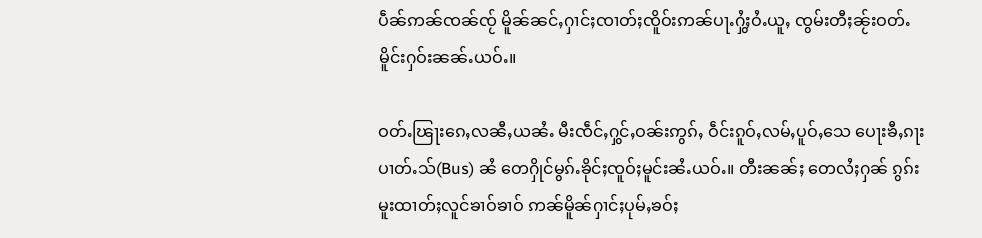ပဵၼ်ဢၼ်ၸၼ်ၸႂ် မိူၼ်ၼင်ႇႁၢင်ႈၸၢတ်ႈၸိူဝ်းဢၼ်ပႃႉႁွႆႈဝႆႉယူႇ ၸွမ်းတီႈၼႂ်းဝတ်ႉမိူင်းႁဝ်းၼၼ်ႉယဝ်ႉ။

ဝတ်ႉၽြႃးၵေႇလၼီႇယၼႆႉ မီးၸဵင်ႇႁွင်ႇဝၼ်းဢွၵ်ႇ ဝဵင်းၵူဝ်ႇလမ်ႇပူဝ်ႇသေ ပေႃးၶီႇၵႃးပၢတ်ႉသ်(Bus) ၼႆ တေႁိုင်မွၵ်ႉၶိုင်ႈၸူဝ်ႈမူင်းၼႆႉယဝ်ႉ။ တီးၼၼ်ႈ တေလႆႈႁၼ် ၵွၵ်းမူးထၢတ်ႈလူင်ၶၢဝ်ၶၢဝ် ဢၼ်မိူၼ်ႁၢင်ႈပုမ်ႇၶဝ်ႈ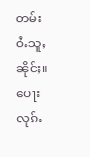တမ်းဝႆႉသူႇၼိုင်ႈ။ ပေႃးလုၵ်ႉ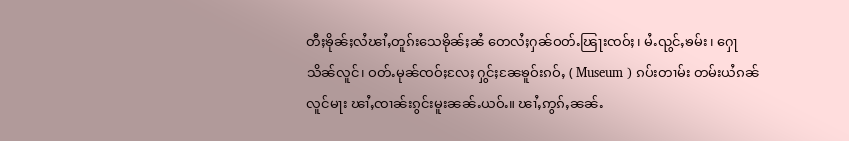တီႈၶိုၼ်ႈလႆၽၢႆႇတူၵ်းသေၶိုၼ်ႈၼႆ တေလႆႈႁၼ်ဝတ်ႉၽြႃးၸဝ်ႈ၊ မႆႉၺွင်ႇၶမ်း၊ ႁေႃသိၼ်လူင်၊ ဝတ်ႉမုၼ်ၸဝ်ႈလႄႈ ႁွင်ႈၼႄၶူဝ်းၵဝ်ႇ ( Museum ) ၵပ်းတၢမ်း တမ်းယႆၵၼ်လူင်မႃး ၽၢႆႇၸၢၼ်းၵွင်းမူးၼၼ်ႉယဝ်ႉ။ ၽၢႆႇဢွၵ်ႇၼၼ်ႉ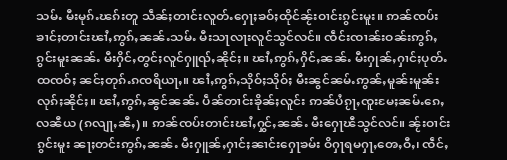သမ်ႉ မီးမုၵ်ႉၽၵ်းတူ သဵၼ်ႈတၢင်းလူတ်ႉႁေႃႈၶဝ်ႈထိုင်ၼႂ်းဝၢင်းၵွင်းမူး။ ဢၼ်ၸပ်းၶၢင်ႈတၢင်းၽၢႆႇဢွၵ်ႇၼၼ်ႉသမ်ႉ မီးသႃလႃးလူင်သွင်လင်။ ၸဵင်းၸၢၼ်းဝၼ်းဢွၵ်ႇၵွင်းမူးၼၼ်ႉ မီးႁိင်ႇတွင်ႈလူင်ႁူၺ်ႇၼိုင်ႈ။ ၽၢႆႇဢွၵ်ႇႁိင်ႇၼၼ်ႉ မီးႁုၼ်ႇႁၢင်ႈပုတ်ႉထၸဝ်ႈ ၼင်ႈတုၵ်ႉၵၸရိယႃႇ။ ၽၢႆႇဢွၵ်ႇသိုဝ်ႈသိုဝ်ႈ မီးၼွင်ၼမ်ႉဢွၼ်ႇမူၼ်းမူၼ်းလုၵ်ႈၼိုင်ႈ။ ၽၢႆႇဢွၵ်ႇၼွင်ၼၼ်ႉ ပဵၼ်တၢင်းၶိုၼ်ႈလူင်း ဢၼ်ပႆၵႂႃႇၸူးမႄႈၼမ်ႉၵေႇလၼီယ (ၵလျႃႇၼီႇ)။ ဢၼ်ၸပ်းတၢင်းၽၢႆႇႁွင်ႇၼၼ်ႉ မီးႁေႃၽီသွင်လင်။ ၼႂ်းဝၢင်းၵွင်းမူး ၼႃႈတင်းဢွၵ်ႇၼၼ်ႉ မီးႁူၼ်ႇႁၢင်ႈၼၢင်းႁေႃၶမ်း ဝိႁႃရမႁႃႇၻေႇဝီႇ၊ ၸဵင်ႇ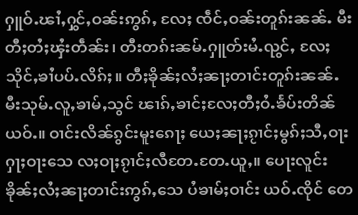ႁူဝ်ႉၽၢႆႇႁွင်ႇဝၼ်းဢွၵ်ႇ လႄႈ ၸဵင်ႇဝၼ်းတူၵ်းၼၼ်ႉ မီးတီႈတႆႈၾႆးတဵၼ်း၊ တီးတၵ်းၼမ်ႉႁူတ်းမႆႉၺွင်ႇ လႄႈ သိုင်ႇၶၢႆပပ်ႉလိၵ်ႈ။ တီႈၶိုၼ်ႈလႆႈၼႃႈတၢင်းတူၵ်းၼၼ်ႉ မီးသုမ်ႉလူႇၶၢမ်ႇသွင် ၽၢၵ်ႇၶၢင်ႈလႄႈတီႈဝႆႉၶႅပ်းတိၼ်ယဝ်ႉ။ ဝၢင်းလိၼ်ၵွင်းမူးၵေႃႈ ယေႈၼႃႈၵႂၢင်ႈမွၵ်ႈသီႇဝႃးႁႃႈဝႃးသေ လႈဝႃႈၵႂၢင်ႈလီတႄႉတႄႉယူႇ။ ပေႃးလူင်းၶိုၼ်ႈလႆႈၼႃႈတၢင်းဢွၵ်ႇသေ ပႆၶၢမ်ႈဝၢင်း ယဝ်ႉၸိုင် တေ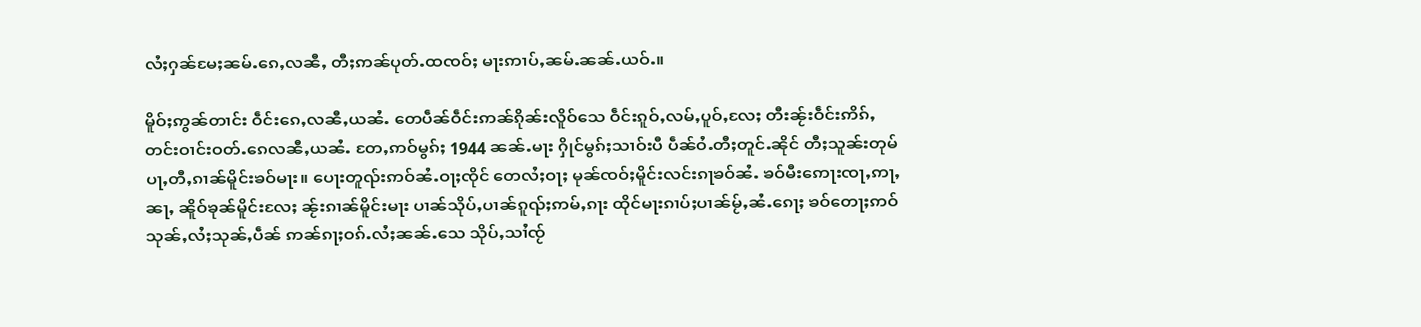လႆႈႁၼ်မႄႈၼမ်ႉၵေႇလၼီႇ တီႈဢၼ်ပုတ်ႉထၸဝ်ႈ မႃးဢၢပ်ႇၼမ်ႉၼၼ်ႉယဝ်ႉ။

မိူဝ်ႈဢွၼ်တၢင်း ဝဵင်းၵေႇလၼီႇယၼႆႉ တေပဵၼ်ဝဵင်းဢၼ်ၵိုၼ်းလိူဝ်သေ ဝဵင်းၵူဝ်ႇလမ်ႇပူဝ်ႇလႄႈ တီးၼႂ်းဝဵင်းဢိၵ်ႇ တင်းဝၢင်းဝတ်ႉၵေလၼီႇယၼႆႉ တႄႇဢဝ်မွၵ်ႈ 1944 ၼၼ်ႉမႃး ႁိုင်မွၵ်ႈသၢဝ်းပီ ပဵၼ်ဝႆႉတီႈတူင်ႉၼိုင် တီႈသူၼ်းတုမ်ပႃႇတီႇၵၢၼ်မိူင်းၶဝ်မႃး။ ပေႃးတူၺ်းဢဝ်ၼႆႉဝႃႈၸိုင် တေလႆႈဝႃႈ မုၼ်ၸဝ်ႈမိူင်းလင်းၵႃၶဝ်ၼႆႉ ၶဝ်မီးဢေႃးၸႃႇဢႃႇၼႃႇ ၼိူဝ်ၶုၼ်မိူင်းလႄႈ ၼႂ်းၵၢၼ်မိူင်းမႃး ပၢၼ်သိုပ်ႇပၢၼ်ၵူၺ်ႈဢမ်ႇၵႃး ထိုင်မႃးၵၢပ်ႈပၢၼ်မႂ်ႇၼႆႉၵေႃႈ ၶဝ်တေႃႈဢဝ်သုၼ်ႇလႆႈသုၼ်ႇပဵၼ် ဢၼ်ၵႃႈဝၵ်ႉလႆႈၼၼ်ႉသေ သိုပ်ႇသၢႆၸႂ်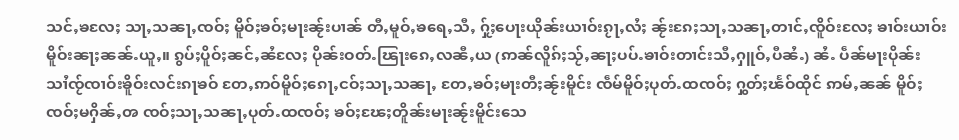သင်ႇၶလႄႈ သႃႇသၼႃႇၸဝ်ႈ မိူဝ်ႈၶဝ်ႈမႃးၼႂ်းပၢၼ် တီႇမူဝ်ႇၶရေႇသီႇ ႁႂ်ႈပေႃးယိုၼ်းယၢဝ်းၵႂႃႇလႆႈ ၼႂ်းၵႄႈသႃႇသၼႃႇတၢင်ႇၸိူဝ်းလႄႈ ၶၢဝ်းယၢဝ်းမိူဝ်းၼႃႈၼၼ်ႉယူႇ။ ၵွပ်ႈပိူဝ်ႈၼင်ႇၼႆလႄႈ ပိုၼ်းဝတ်ႉၽြႃးၵေႇလၼီႇယ (ဢၼ်လိူၵ်ႈသႂ်ႇၼႃႈပပ်ႉၶၢဝ်းတၢင်းသီႇႁူဝ်ႇပီၼႆႉ) ၼႆႉ ပဵၼ်မႃးပိုၼ်းသၢႆၸႂ်ၸၢဝ်းၶိူဝ်းလင်းၵႃၶဝ် တႄႇဢဝ်မိူဝ်ႈၵေႃႇငဝ်ႈသႃႇသၼႃႇ တႄႇၶဝ်ႈမႃးတီႈၼႂ်းမိူင်း ၸဵမ်မိူဝ်ႈပုတ်ႉထၸဝ်ႈ ႁွတ်ႈၽႅဝ်ထိုင် ဢမ်ႇၼၼ် မိူဝ်ႈၸဝ်ႈမႁိၼ်ႇၻ ၸဝ်ႈသႃႇသၼႃႇပုတ်ႉထၸဝ်ႈ ၶဝ်ႈၽႄႈတိူၼ်းမႃးၼႂ်းမိူင်းသေ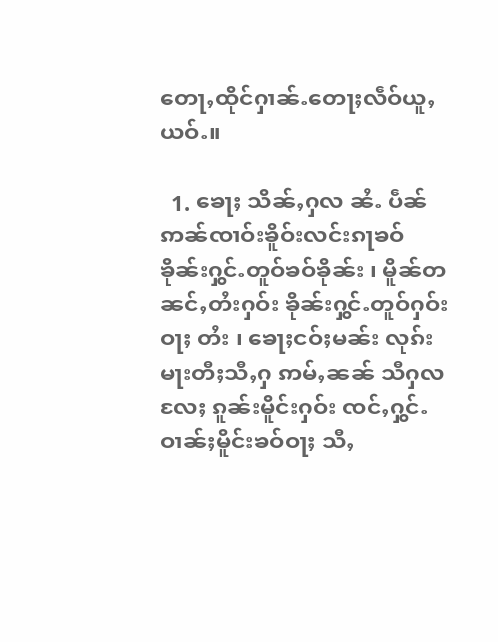တေႃႇထိုင်ႁၢၼ်ႉတေႃႈလဵဝ်ယူႇယဝ်ႉ။

  1. ၶေႃႈ သိၼ်ႇႁလ ၼႆႉ ပဵၼ်ဢၼ်ၸၢဝ်းၶိူဝ်းလင်းၵႃၶဝ် ၶိုၼ်းႁွင်ႉတူဝ်ၶဝ်ၶိုၼ်း ၊ မိူၼ်တၼင်ႇတႆးႁဝ်း ၶိုၼ်းႁွင်ႉတူဝ်ႁဝ်းဝႃႈ တႆး ၊ ၶေႃႈငဝ်ႈမၼ်း လုၵ်းမႃးတီႈသီႇႁ ဢမ်ႇၼၼ် သီႁလ လႄႈ ၵူၼ်းမိူင်းႁဝ်း ၸင်ႇႁွင်ႉဝၢၼ်ႈမိူင်းၶဝ်ဝႃႈ သီႇ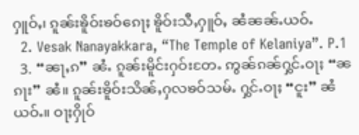ႁူဝ်ႇ၊ ၵူၼ်းၶိူဝ်းၶဝ်ၵေႃႈ ၶိူဝ်းသီႇႁူဝ်ႇ ၼႆၼၼ်ႉယဝ်ႉ
  2. Vesak Nanayakkara, “The Temple of Kelaniya”. P.1
  3. “ၼႃႇၵ” ၼႆႉ ၵူၼ်းမိူင်းႁဝ်းတႄႉ ဢွၼ်ၵၼ်ႁွင်ႉဝႃႈ “ၼၵႃး” ၼႆ။ ၵူၼ်းၶိူဝ်းသိၼ်ႇႁလၶဝ်သမ်ႉ ႁွင်ႉဝႃႈ “ငူး” ၼႆယဝ်ႉ။ ဝႃႈႁိုဝ်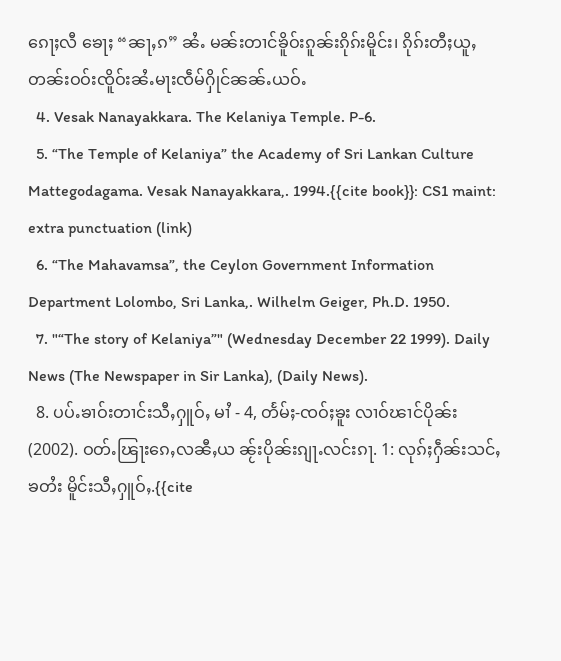ၵေႃႈလီ ၶေႃႈ “ၼႃႇၵ” ၼႆႉ မၼ်းတၢင်ၶိူဝ်းၵူၼ်းၵိုၵ်းမိူင်း၊ ၵိုၵ်းတီႈယူႇတၼ်းဝဝ်းၸိူဝ်းၼႆႉမႃးၸဵမ်ႁိုင်ၼၼ်ႉယဝ်ႉ
  4. Vesak Nanayakkara. The Kelaniya Temple. P-6.
  5. “The Temple of Kelaniya” the Academy of Sri Lankan Culture Mattegodagama. Vesak Nanayakkara,. 1994.{{cite book}}: CS1 maint: extra punctuation (link)
  6. “The Mahavamsa”, the Ceylon Government Information Department Lolombo, Sri Lanka,. Wilhelm Geiger, Ph.D. 1950.
  7. "“The story of Kelaniya”" (Wednesday December 22 1999). Daily News (The Newspaper in Sir Lanka), (Daily News).
  8. ပပ်ႉၶၢဝ်းတၢင်းသီႇႁူဝ်ႇ မၢႆ - 4, တႅမ်ႈ-ၸဝ်ႈၶူး လၢဝ်ၽၢင်ပိုၼ်း (2002). ဝတ်ႉၽြႃးၵေႇလၼီႇယ ၼႂ်းပိုၼ်းၵျႃႉလင်းၵႃ. 1: လုၵ်ႈႁဵၼ်းသင်ႇၶတႆး မိူင်းသီႇႁူဝ်ႇ.{{cite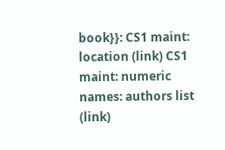book}}: CS1 maint: location (link) CS1 maint: numeric names: authors list (link)